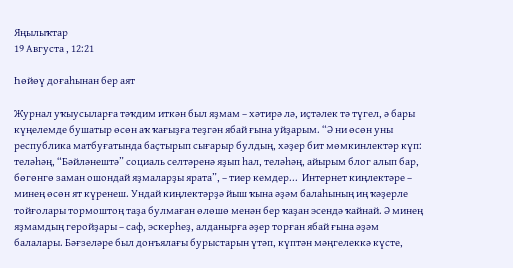Яңылыҡтар
19 Августа , 12:21

Һөйөү доғаһынан бер аят

Журнал уҡыусыларға тәҡдим иткән был яҙмам – хәтирә лә, иҫтәлек тә түгел, ә бары күңелемде бушатыр өсөн аҡ ҡағыҙға теҙгән ябай ғына уйҙарым. “Ә ни өсөн уны республика матбуғатында баҫтырып сығарыр булдың, хәҙер бит мөмкинлектәр күп: теләһәң, “Бәйләнештә” социаль селтәренә яҙып һал, теләһәң, айырым блог алып бар, бөгөнгө заман ошондай яҙмаларҙы ярата”, – тиер кемдер...  Интернет киңлектәре – минең өсөн ят күренеш. Ундай киңлектәрҙә йыш ҡына әҙәм балаһының иң ҡәҙерле тойғолары тормоштоң таҙа булмаған өлөшө менән бер ҡаҙан эсендә ҡайнай. Ә минең яҙмамдың геройҙары – саф, эскерһеҙ, алданырға әҙер торған ябай ғына әҙәм балалары. Бәғзеләре был донъялағы бурыстарын үтәп, күптән мәңгелеккә күсте,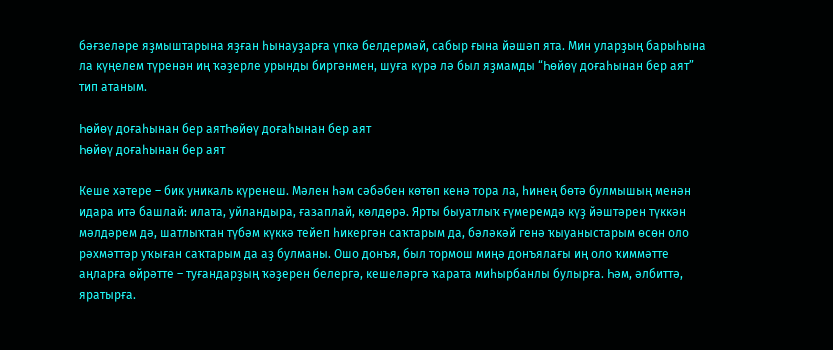бәғзеләре яҙмыштарына яҙған һынауҙарға үпкә белдермәй, сабыр ғына йәшәп ята. Мин уларҙың барыһына ла күңелем түренән иң ҡәҙерле урынды биргәнмен, шуға күрә лә был яҙмамды “Һөйөү доғаһынан бер аят” тип атаным.

Һөйөү доғаһынан бер аятҺөйөү доғаһынан бер аят
Һөйөү доғаһынан бер аят

Кеше хәтере – бик уникаль күренеш. Мәлен һәм сәбәбен көтөп кенә тора ла, һинең бөтә булмышың менән идара итә башлай: илата, уйландыра, ғазаплай, көлдөрә. Ярты быуатлыҡ ғүмеремдә күҙ йәштәрен түккән мәлдәрем дә, шатлыҡтан түбәм күккә тейеп һикергән саҡтарым да, бәләкәй генә ҡыуаныстарым өсөн оло рәхмәттәр уҡыған саҡтарым да аҙ булманы. Ошо донъя, был тормош миңә донъялағы иң оло ҡиммәтте аңларға өйрәтте – туғандарҙың ҡәҙерен белергә, кешеләргә ҡарата миһырбанлы булырға. Һәм, әлбиттә, яратырға.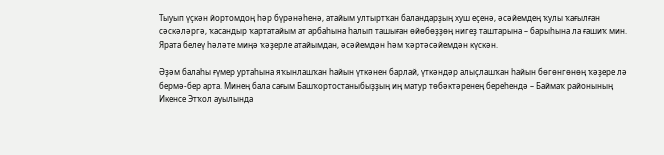Тыуып үҫкән йортомдоң һәр бүрәнәһенә, атайым ултыртҡан баландарҙың хуш еҫенә, әсәйемдең ҡулы ҡағылған сәскәләргә, ҡасандыр ҡартатайым ат арбаһына һалып ташыған өйөбөҙҙөң нигеҙ таштарына – барыһына ла ғашиҡ мин. Ярата белеү һәләте миңә ҡәҙерле атайымдан, әсәйемдән һәм ҡәртәсәйемдән күскән.

Әҙәм балаһы ғүмер уртаһына яҡынлашҡан һайын үткәнен барлай, үткәндәр алыҫлашҡан һайын бөгөнгөнөң ҡәҙере лә бермә-бер арта. Минең бала сағым Башҡортостаныбыҙҙың иң матур төбәктәренең береһендә – Баймаҡ районының Икенсе Этҡол ауылында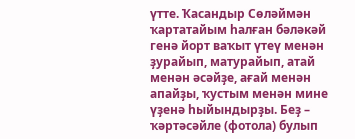үтте. Ҡасандыр Сөләймән ҡартатайым һалған бәләкәй генә йорт ваҡыт үтеү менән ҙурайып, матурайып, атай менән әсәйҙе, ағай менән апайҙы, ҡустым менән мине үҙенә һыйындырҙы. Беҙ – ҡәртәсәйле (фотола) булып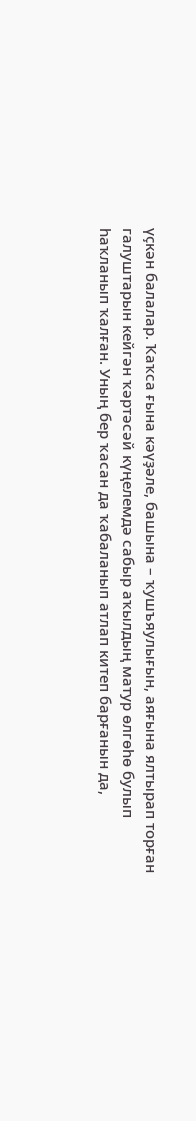үҫкән балалар. Ҡаҡса ғына кәүҙәле, башына – ҡушъяулығын, аяғына ялтырап торған галуштарын кейгән ҡәртәсәй күңелемдә сабыр аҡылдың матур өлгөһө булып һаҡланып ҡалған. Уның бер ҡасан да ҡабаланып атлап китеп барғанын да,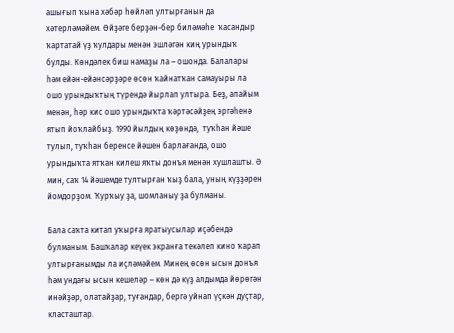ашығып ҡына хәбәр һөйләп ултырғанын да хәтерләмәйем. Өйҙәге берҙән-бер биләмәһе  ҡасандыр ҡартатай үҙ ҡулдары менән эшләгән киң урындыҡ булды. Көндәлек биш намаҙы ла – ошонда. Балалары һәм ейән-ейәнсәрҙәре өсөн ҡайнатҡан самауыры ла ошо урындыҡтың түрендә йырлап ултыра. Беҙ, апайым менән, һәр кис ошо урындыҡта ҡәртәсәйҙең эргәһенә ятып йоҡлайбыҙ. 1990 йылдың көҙөндә,  туҡһан йәше тулып, туҡһан беренсе йәшен барлағанда, ошо урындыҡта ятҡан килеш яҡты донъя менән хушлашты. Ә мин, саҡ 14 йәшемде тултырған ҡыҙ бала, уның күҙҙәрен йомдорҙом. Ҡурҡыу ҙа, шомланыу ҙа булманы.

Бала саҡта китап уҡырға яратыусылар иҫәбендә булманым. Башҡалар кеүек экранға текәлеп кино ҡарап ултырғанымды ла иҫләмәйем. Минең өсөн ысын донъя һәм ундағы ысын кешеләр – көн дә күҙ алдымда йөрөгән инәйҙәр, олатайҙар, туғандар, бергә уйнап үҫкән дуҫтар, класташтар.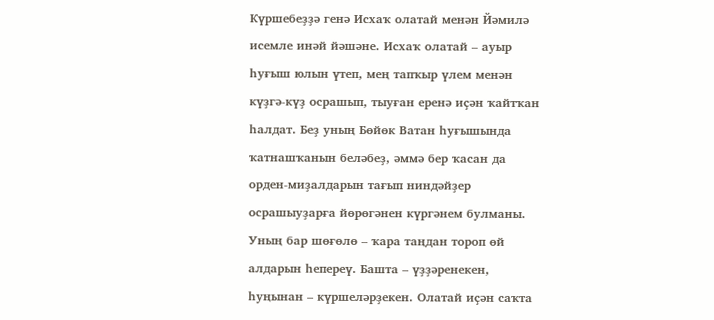Күршебеҙҙә генә Исхаҡ олатай менән Йәмилә исемле инәй йәшәне. Исхаҡ олатай – ауыр һуғыш юлын үтеп, мең тапҡыр үлем менән күҙгә-күҙ осрашып, тыуған еренә иҫән ҡайтҡан һалдат. Беҙ уның Бөйөк Ватан һуғышында ҡатнашҡанын беләбеҙ, әммә бер ҡасан да орден-миҙалдарын тағып ниндәйҙер осрашыуҙарға йөрөгәнен күргәнем булманы. Уның бар шөғөлө – ҡара таңдан тороп өй алдарын һепереү. Башта – үҙҙәренекен, һуңынан – күршеләрҙекен. Олатай иҫән саҡта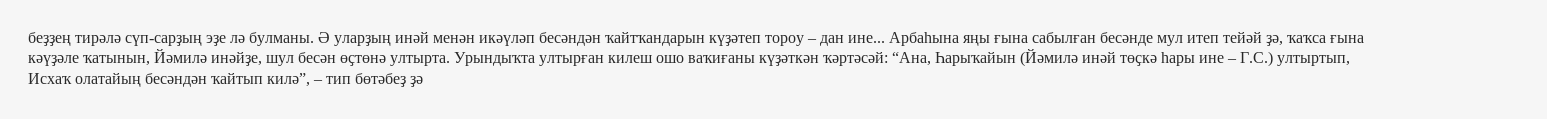беҙҙең тирәлә сүп-сарҙың эҙе лә булманы. Ә уларҙың инәй менән икәүләп бесәндән ҡайтҡандарын күҙәтеп тороу – дан ине... Арбаһына яңы ғына сабылған бесәнде мул итеп тейәй ҙә, ҡаҡса ғына кәүҙәле ҡатынын, Йәмилә инәйҙе, шул бесән өҫтөнә ултырта. Урындыҡта ултырған килеш ошо ваҡиғаны күҙәткән ҡәртәсәй: “Ана, Һарыҡайын (Йәмилә инәй төҫкә һары ине – Г.С.) ултыртып, Исхаҡ олатайың бесәндән ҡайтып килә”, – тип бөтәбеҙ ҙә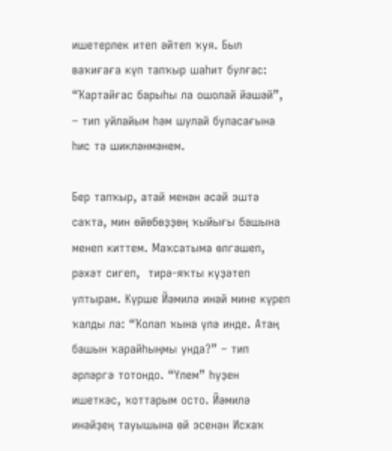ишетерлек итеп әйтеп ҡуя. Был ваҡиғаға күп тапҡыр шаһит булғас: “Ҡартайғас барыһы ла ошолай йәшәй”, – тип уйлайым һәм шулай буласағына һис тә шикләнмәнем.

Бер тапҡыр, атай менән әсәй эштә саҡта, мин өйөбөҙҙөң ҡыйығы башына менеп киттем. Маҡсатыма өлгәшеп, рәхәт сигеп,  тирә-яҡты күҙәтеп ултырам. Күрше Йәмилә инәй мине күреп ҡалды ла: “Ҡолап ҡына үлә инде. Атаң башын ҡарайһыңмы унда?” – тип әрләргә тотондо. “Үлем” һүҙен ишеткәс, ҡоттарым осто. Йәмилә инәйҙең тауышына өй эсенән Исхаҡ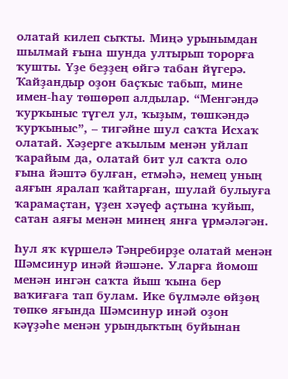олатай килеп сыҡты. Миңә урынымдан шылмай ғына шунда ултырып торорға ҡушты. Үҙе беҙҙең өйгә табан йүгерә. Ҡайҙандыр оҙон баҫҡыс табып, мине имен-һау төшөрөп алдылар. “Менгәндә ҡурҡыныс түгел ул, ҡыҙым, төшкәндә ҡурҡыныс”, – тигәйне шул саҡта Исхаҡ олатай. Хәҙерге аҡылым менән уйлап ҡарайым да, олатай бит ул саҡта оло ғына йәштә булған, етмәһә, немец уның аяғын яралап ҡайтарған, шулай булыуға ҡарамаҫтан, үҙен хәүеф аҫтына ҡуйып, сатан аяғы менән минең янға үрмәләгән.

Һул яҡ күршелә Тәңребирҙе олатай менән Шәмсинур инәй йәшәне. Уларға йомош менән ингән саҡта йыш ҡына бер ваҡиғаға тап булам. Ике бүлмәле өйҙөң төпкө яғында Шәмсинур инәй оҙон кәүҙәһе менән урындыҡтың буйынан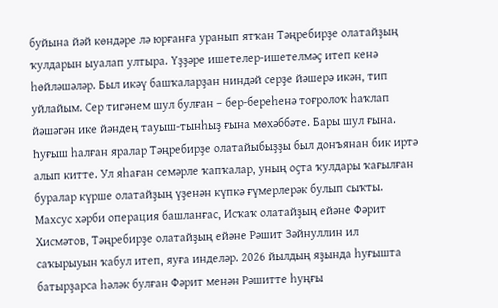буйына йәй көндәре лә юрғанға уранып ятҡан Тәңребирҙе олатайҙың ҡулдарын ыуалап ултыра. Үҙҙәре ишетелер-ишетелмәҫ итеп кенә һөйләшәләр. Был икәү башҡаларҙан ниндәй серҙе йәшерә икән, тип уйлайым. Сер тигәнем шул булған – бер-береһенә тоғролоҡ һаҡлап йәшәгән ике йәндең тауыш-тынһыҙ ғына мөхәббәте. Бары шул ғына. Һуғыш һалған яралар Тәңребирҙе олатайыбыҙҙы был донъянан бик иртә алып китте. Ул яһаған семәрле ҡапҡалар, уның оҫта ҡулдары ҡағылған буралар күрше олатайҙың үҙенән күпкә ғүмерлерәк булып сыҡты. Махсус хәрби операция башланғас, Исҡаҡ олатайҙың ейәне Фәрит Хисмәтов, Тәңребирҙе олатайҙың ейәне Рәшит Зәйнуллин ил саҡырыуын ҡабул итеп, яуға инделәр. 2026 йылдың яҙында һуғышта батырҙарса һәләк булған Фәрит менән Рәшитте һуңғы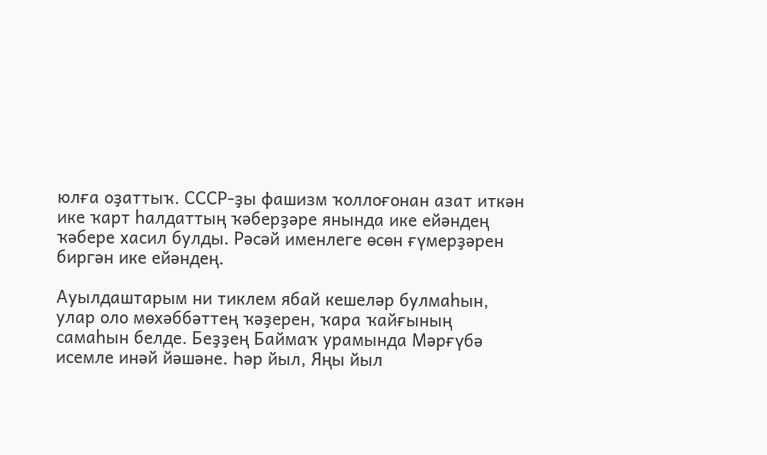юлға оҙаттыҡ. СССР-ҙы фашизм ҡоллоғонан азат иткән ике ҡарт һалдаттың ҡәберҙәре янында ике ейәндең ҡәбере хасил булды. Рәсәй именлеге өсөн ғүмерҙәрен биргән ике ейәндең.

Ауылдаштарым ни тиклем ябай кешеләр булмаһын, улар оло мөхәббәттең ҡәҙерен, ҡара ҡайғының самаһын белде. Беҙҙең Баймаҡ урамында Мәрғүбә исемле инәй йәшәне. Һәр йыл, Яңы йыл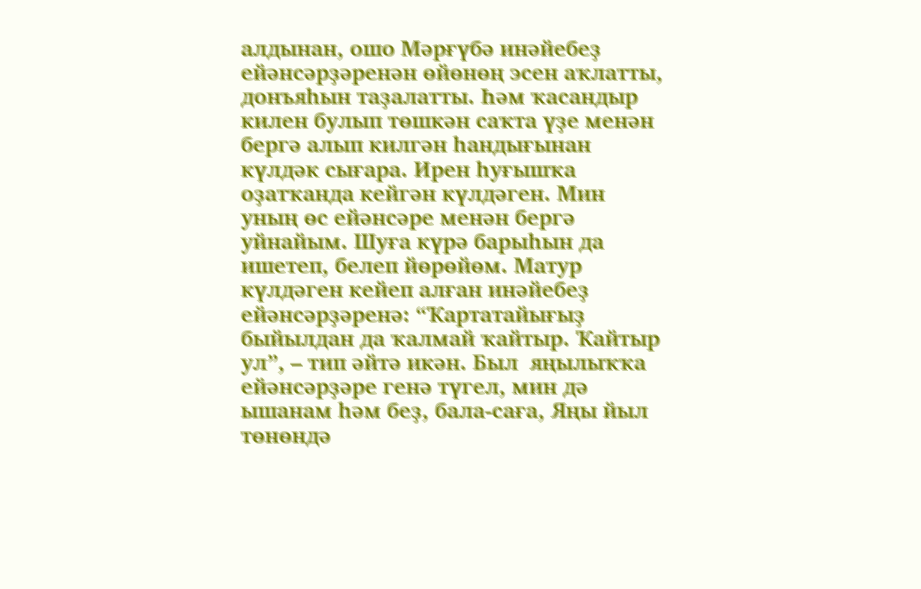алдынан, ошо Мәрғүбә инәйебеҙ ейәнсәрҙәренән өйөнөң эсен аҡлатты, донъяһын таҙалатты. Һәм ҡасандыр килен булып төшкән саҡта үҙе менән бергә алып килгән һандығынан күлдәк сығара. Ирен һуғышҡа оҙатҡанда кейгән күлдәген. Мин  уның өс ейәнсәре менән бергә уйнайым. Шуға күрә барыһын да ишетеп, белеп йөрөйөм. Матур күлдәген кейеп алған инәйебеҙ ейәнсәрҙәренә: “Ҡартатайығыҙ быйылдан да ҡалмай ҡайтыр. Ҡайтыр ул”, – тип әйтә икән. Был  яңылыҡҡа ейәнсәрҙәре генә түгел, мин дә ышанам һәм беҙ, бала-саға, Яңы йыл төнөндә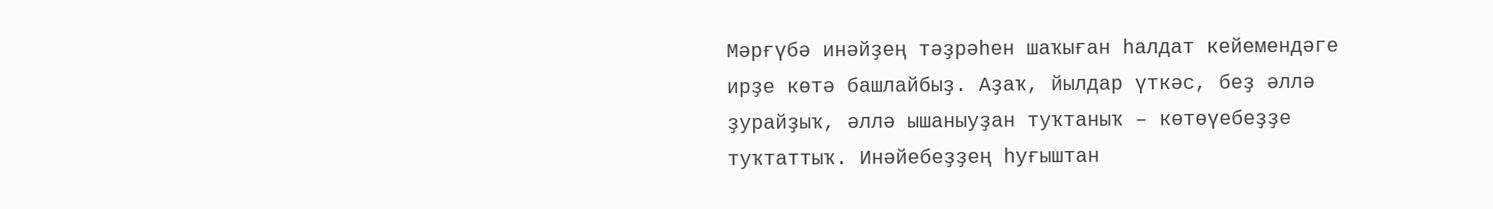Мәрғүбә инәйҙең тәҙрәһен шаҡыған һалдат кейемендәге ирҙе көтә башлайбыҙ. Аҙаҡ, йылдар үткәс, беҙ әллә ҙурайҙыҡ, әллә ышаныуҙан туҡтаныҡ – көтөүебеҙҙе туҡтаттыҡ. Инәйебеҙҙең һуғыштан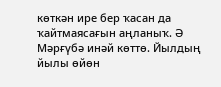көткән ире бер ҡасан да ҡайтмаясағын аңланыҡ. Ә Мәрғүбә инәй көттө. Йылдың йылы өйөн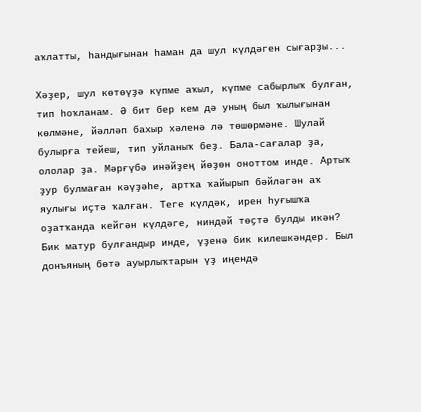аҡлатты, һандығынан һаман да шул күлдәген сығарҙы...

Хәҙер, шул көтөүҙә күпме аҡыл, күпме сабырлыҡ булған, тип һоҡланам. Ә бит бер кем дә уның был ҡылығынан көлмәне, йәлләп бахыр хәленә лә төшөрмәне. Шулай булырға тейеш, тип уйланыҡ беҙ. Бала-сағалар ҙа, ололар ҙа. Мәрғүбә инәйҙең йөҙөн оноттом инде. Артыҡ ҙур булмаған кәүҙәһе, артҡа ҡайырып бәйләгән аҡ яулығы иҫтә ҡалған. Теге күлдәк, ирен һуғышҡа оҙатҡанда кейгән күлдәге, ниндәй төҫтә булды икән? Бик матур булғандыр инде, үҙенә бик килешкәндер. Был донъяның бөтә ауырлыҡтарын үҙ иңендә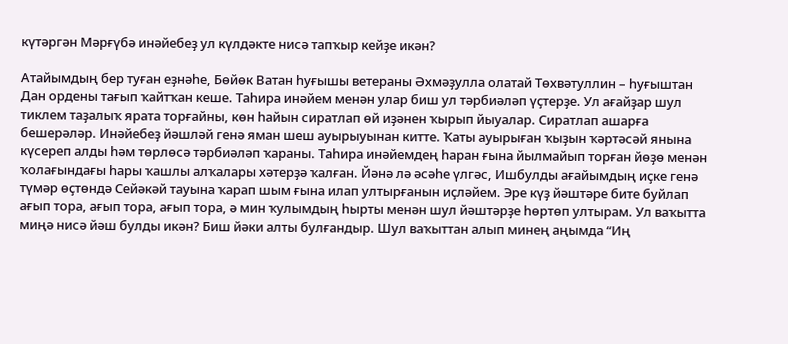күтәргән Мәрғүбә инәйебеҙ ул күлдәкте нисә тапҡыр кейҙе икән?

Атайымдың бер туған еҙнәһе, Бөйөк Ватан һуғышы ветераны Әхмәҙулла олатай Төхвәтуллин – һуғыштан Дан ордены тағып ҡайтҡан кеше. Таһира инәйем менән улар биш ул тәрбиәләп үҫтерҙе. Ул ағайҙар шул тиклем таҙалыҡ ярата торғайны, көн һайын сиратлап өй иҙәнен ҡырып йыуалар. Сиратлап ашарға бешерәләр. Инәйебеҙ йәшләй генә яман шеш ауырыуынан китте. Ҡаты ауырыған ҡыҙын ҡәртәсәй янына күсереп алды һәм төрлөсә тәрбиәләп ҡараны. Таһира инәйемдең һаран ғына йылмайып торған йөҙө менән ҡолағындағы һары ҡашлы алҡалары хәтерҙә ҡалған. Йәнә лә әсәһе үлгәс, Ишбулды ағайымдың иҫке генә түмәр өҫтөндә Сейәкәй тауына ҡарап шым ғына илап ултырғанын иҫләйем. Эре күҙ йәштәре бите буйлап ағып тора, ағып тора, ағып тора, ә мин ҡулымдың һырты менән шул йәштәрҙе һөртөп ултырам. Ул ваҡытта миңә нисә йәш булды икән? Биш йәки алты булғандыр. Шул ваҡыттан алып минең аңымда “Иң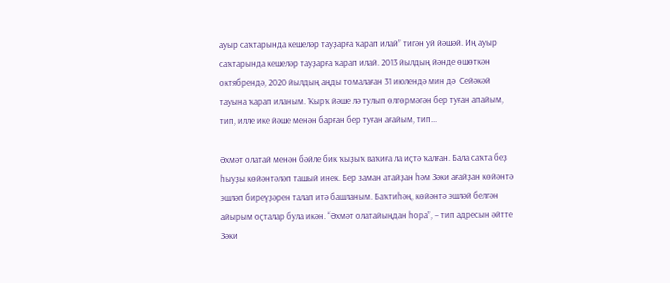ауыр саҡтарында кешеләр тауҙарға ҡарап илай” тигән уй йәшәй. Иң ауыр саҡтарында кешеләр тауҙарға ҡарап илай. 2013 йылдың йәнде өшөткән октябрендә, 2020 йылдың аңды томалаған 31 июлендә мин дә  Сейәкәй тауына ҡарап иланым. Ҡырҡ йәше лә тулып өлгөрмәгән бер туған апайым, тип, илле ике йәше менән барған бер туған ағайым, тип...

Әхмәт олатай менән бәйле бик ҡыҙыҡ ваҡиға ла иҫтә ҡалған. Бала саҡта беҙ һыуҙы көйәнтәләп ташый инек. Бер заман атайҙан һәм Зәки ағайҙан көйәнтә эшләп биреүҙәрен талап итә башланым. Баҡтиһәң, көйәнтә эшләй белгән айырым оҫталар була икән. “Әхмәт олатайыңдан һора”, – тип адресын әйтте Зәки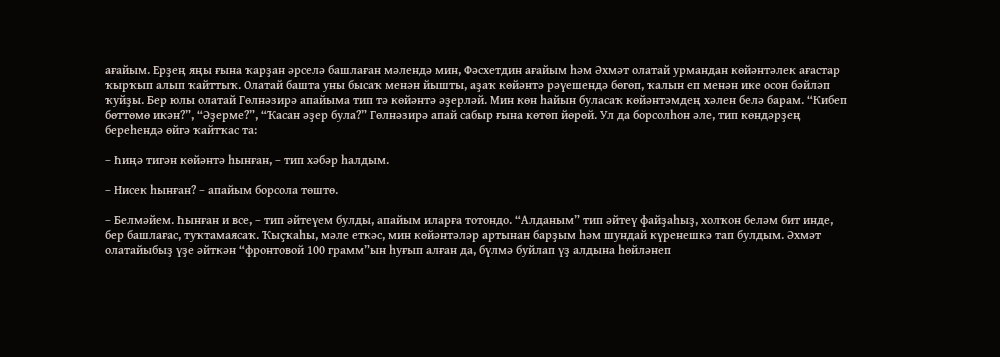ағайым. Ерҙең яңы ғына ҡарҙан әрселә башлаған мәлендә мин, Фәсхетдин ағайым һәм Әхмәт олатай урмандан көйәнтәлек ағастар ҡырҡып алып ҡайттыҡ. Олатай башта уны бысаҡ менән йышты, аҙаҡ көйәнтә рәүешендә бөгөп, ҡалын еп менән ике осон бәйләп ҡуйҙы. Бер юлы олатай Гөлнәзирә апайыма тип тә көйәнтә әҙерләй. Мин көн һайын буласаҡ көйәнтәмдең хәлен белә барам. “Кибеп бөттөмө икән?”, “Әҙерме?”, “Ҡасан әҙер була?” Гөлнәзирә апай сабыр ғына көтөп йөрөй. Ул да борсолһон әле, тип көндәрҙең береһендә өйгә ҡайтҡас та:

– Һиңә тигән көйәнтә һынған, – тип хәбәр һалдым.

– Нисек һынған? – апайым борсола төштө.

– Белмәйем. Һынған и все, – тип әйтеүем булды, апайым иларға тотондо. “Алданым” тип әйтеү файҙаһыҙ, холҡон беләм бит инде, бер башлағас, туҡтамаясаҡ. Ҡыҫҡаһы, мәле еткәс, мин көйәнтәләр артынан барҙым һәм шундай күренешкә тап булдым. Әхмәт олатайыбыҙ үҙе әйткән “фронтовой 100 грамм”ын һуғып алған да, бүлмә буйлап үҙ алдына һөйләнеп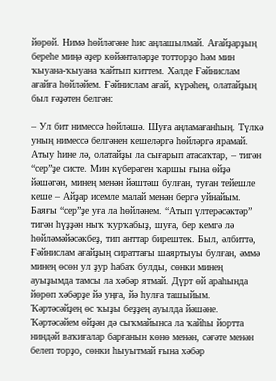йөрөй. Нимә һөйләгәне һис аңлашылмай. Ағайҙарҙың береһе миңә әҙер көйәнтәләрҙе тотторҙо һәм мин ҡыуана-ҡыуана ҡайтып киттем. Хәлде Ғәйнислам ағайға һөйләйем. Ғәйнислам ағай, күрәһең, олатайҙың был ғәҙәтен белгән:

– Ул бит нимессә һөйләшә. Шуға аңламағанһың. Түлкә уның нимессә белгәнен кешеләргә һөйләргә ярамай. Атыу һине лә, олатайҙы ла сығарып атасаҡтар, – тигән “сер”ҙе систе. Мин күберәген ҡаршы ғына өйҙә йәшәгән, минең менән йәштәш булған, туған тейешле кеше – Айҙар исемле малай менән бергә уйнайым. Баяғы “сер”ҙе уға ла һөйләнем. “Атып үлтерәсәктәр” тигән һүҙҙән ныҡ ҡурҡабыҙ, шуға, бер кемгә лә һөйләмәйәсәкбеҙ, тип анттар бирештек. Был, әлбиттә, Ғәйнислам ағайҙың сираттағы шаяртыуы булған, әммә минең өсөн ул ҙур һабаҡ булды, сөнки минең ауыҙымда тамсы ла хәбәр ятмай. Дүрт өй араһында йөрөп хәбәрҙе йә уңға, йә һулға ташыйым. Ҡәртәсәйҙең өс ҡыҙы беҙҙең ауылда йәшәне. Ҡәртәсәйем өйҙән дә сыҡмайынса ла ҡайһы йортта ниндәй ваҡиғалар барғанын көнө менән, сәғәте менән белеп торҙо, сөнки һыуытмай ғына хәбәр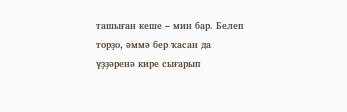ташыған кеше – мин бар. Белеп торҙо, әммә бер ҡасан да үҙҙәренә кире сығарып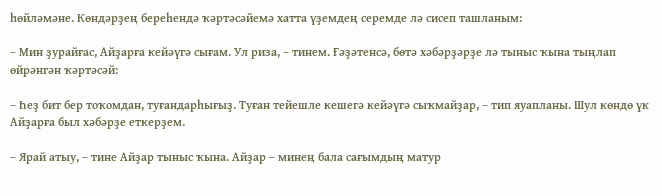һөйләмәне. Көндәрҙең береһендә ҡәртәсәйемә хатта үҙемдең серемде лә сисеп ташланым:

– Мин ҙурайғас, Айҙарға кейәүгә сығам. Ул риза, – тинем. Ғәҙәтенсә, бөтә хәбәрҙәрҙе лә тыныс ҡына тыңлап өйрәнгән ҡәртәсәй:

– Һеҙ бит бер тоҡомдан, туғандарһығыҙ. Туған тейешле кешегә кейәүгә сыҡмайҙар, – тип яуапланы. Шул көндө үк Айҙарға был хәбәрҙе еткерҙем.

– Ярай атыу, – тине Айҙар тыныс ҡына. Айҙар – минең бала сағымдың матур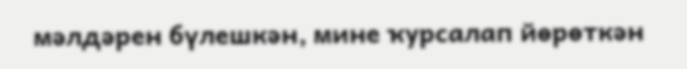мәлдәрен бүлешкән, мине ҡурсалап йөрөткән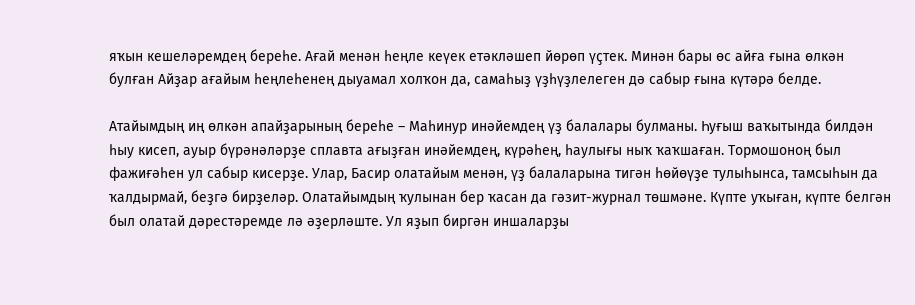яҡын кешеләремдең береһе. Ағай менән һеңле кеүек етәкләшеп йөрөп үҫтек. Минән бары өс айға ғына өлкән булған Айҙар ағайым һеңлеһенең дыуамал холҡон да, самаһыҙ үҙһүҙлелеген дә сабыр ғына күтәрә белде.

Атайымдың иң өлкән апайҙарының береһе – Маһинур инәйемдең үҙ балалары булманы. Һуғыш ваҡытында билдән һыу кисеп, ауыр бүрәнәләрҙе сплавта ағыҙған инәйемдең, күрәһең, һаулығы ныҡ ҡаҡшаған. Тормошоноң был фажиғәһен ул сабыр кисерҙе. Улар, Басир олатайым менән, үҙ балаларына тигән һөйөүҙе тулыһынса, тамсыһын да ҡалдырмай, беҙгә бирҙеләр. Олатайымдың ҡулынан бер ҡасан да гәзит-журнал төшмәне. Күпте уҡыған, күпте белгән был олатай дәрестәремде лә әҙерләште. Ул яҙып биргән иншаларҙы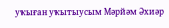уҡыған уҡытыусым Мәрйәм Әхиәр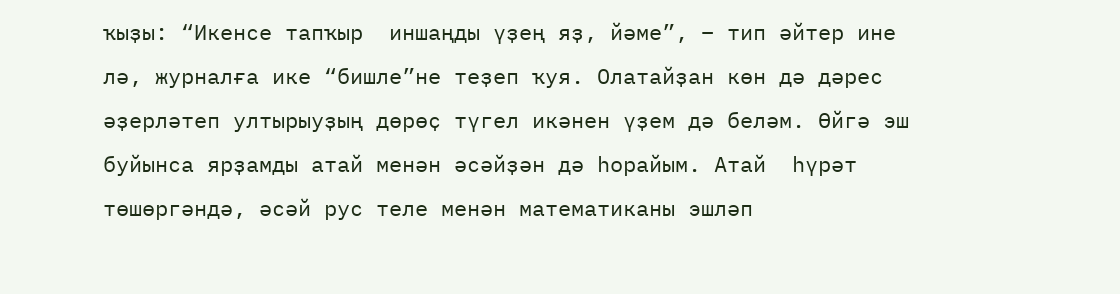ҡыҙы: “Икенсе тапҡыр  иншаңды үҙең яҙ, йәме”, – тип әйтер ине лә, журналға ике “бишле”не теҙеп ҡуя. Олатайҙан көн дә дәрес әҙерләтеп ултырыуҙың дөрөҫ түгел икәнен үҙем дә беләм. Өйгә эш буйынса ярҙамды атай менән әсәйҙән дә һорайым. Атай  һүрәт төшөргәндә, әсәй рус теле менән математиканы эшләп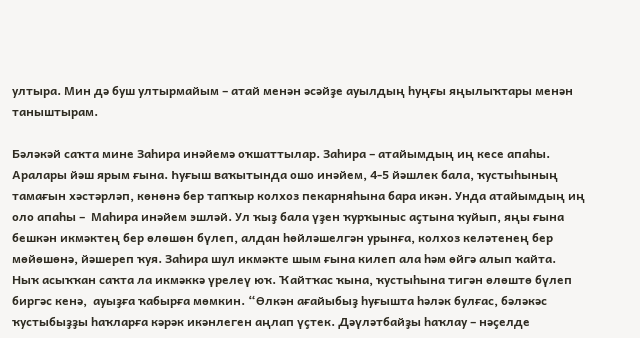ултыра. Мин дә буш ултырмайым – атай менән әсәйҙе ауылдың һуңғы яңылыҡтары менән таныштырам.

Бәләкәй саҡта мине Заһира инәйемә оҡшаттылар. Заһира – атайымдың иң кесе апаһы. Аралары йәш ярым ғына. Һуғыш ваҡытында ошо инәйем, 4-5 йәшлек бала, ҡустыһының тамағын хәстәрләп, көнөнә бер тапҡыр колхоз пекарняһына бара икән. Унда атайымдың иң оло апаһы –  Маһира инәйем эшләй. Ул ҡыҙ бала үҙен ҡурҡыныс аҫтына ҡуйып, яңы ғына бешкән икмәктең бер өлөшөн бүлеп, алдан һөйләшелгән урынға, колхоз келәтенең бер мөйөшөнә, йәшереп ҡуя. Заһира шул икмәкте шым ғына килеп ала һәм өйгә алып ҡайта. Ныҡ асыҡҡан саҡта ла икмәккә үрелеү юҡ. Ҡайтҡас ҡына, ҡустыһына тигән өлөштө бүлеп биргәс кенә,  ауыҙға ҡабырға мөмкин. “Өлкән ағайыбыҙ һуғышта һәләк булғас, бәләкәс ҡустыбыҙҙы һаҡларға кәрәк икәнлеген аңлап үҫтек. Дәүләтбайҙы һаҡлау – нәҫелде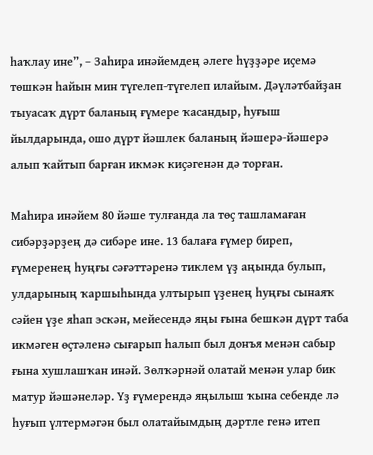һаҡлау ине”, – Заһира инәйемдең әлеге һүҙҙәре иҫемә төшкән һайын мин түгелеп-түгелеп илайым. Дәүләтбайҙан тыуасаҡ дүрт баланың ғүмере ҡасандыр, һуғыш йылдарында, ошо дүрт йәшлек баланың йәшерә-йәшерә алып ҡайтып барған икмәк киҫәгенән дә торған.

Маһира инәйем 80 йәше тулғанда ла төҫ ташламаған сибәрҙәрҙең дә сибәре ине. 13 балаға ғүмер биреп, ғүмеренең һуңғы сәғәттәренә тиклем үҙ аңында булып, улдарының ҡаршыһында ултырып үҙенең һуңғы сынаяҡ сәйен үҙе яһап эскән, мейесендә яңы ғына бешкән дүрт таба икмәген өҫтәленә сығарып һалып был донъя менән сабыр ғына хушлашҡан инәй. Зөлҡәрнәй олатай менән улар бик матур йәшәнеләр. Үҙ ғүмерендә яңылыш ҡына себенде лә һуғып үлтермәгән был олатайымдың дәртле генә итеп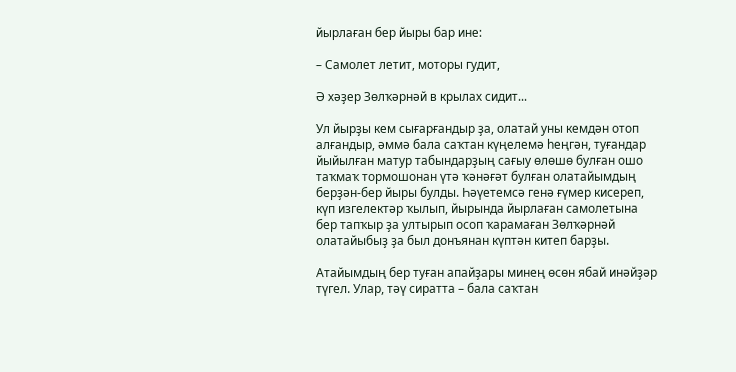йырлаған бер йыры бар ине:

– Самолет летит, моторы гудит,

Ә хәҙер Зөлҡәрнәй в крылах сидит...

Ул йырҙы кем сығарғандыр ҙа, олатай уны кемдән отоп алғандыр, әммә бала саҡтан күңелемә һеңгән, туғандар йыйылған матур табындарҙың сағыу өлөшө булған ошо таҡмаҡ тормошонан үтә ҡәнәғәт булған олатайымдың берҙән-бер йыры булды. Һәүетемсә генә ғүмер кисереп, күп изгелектәр ҡылып, йырында йырлаған самолетына бер тапҡыр ҙа ултырып осоп ҡарамаған Зөлҡәрнәй олатайыбыҙ ҙа был донъянан күптән китеп барҙы.

Атайымдың бер туған апайҙары минең өсөн ябай инәйҙәр түгел. Улар, тәү сиратта – бала саҡтан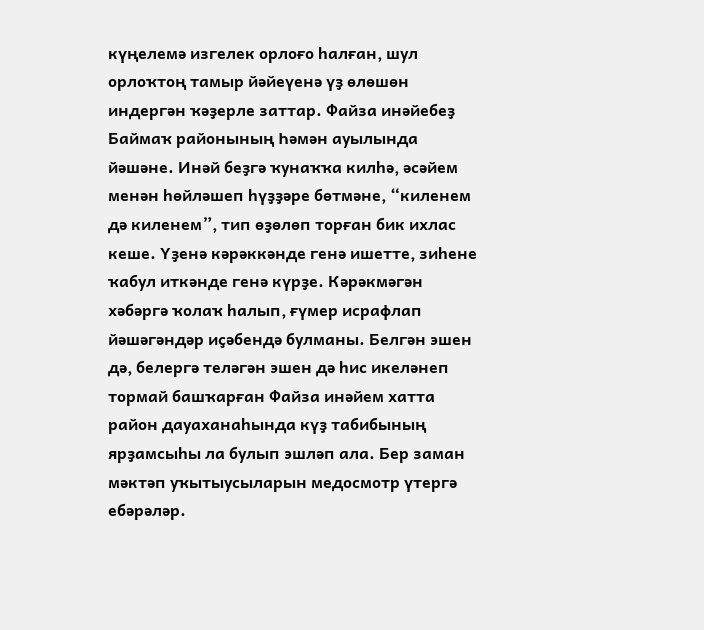күңелемә изгелек орлоғо һалған, шул орлоҡтоң тамыр йәйеүенә үҙ өлөшөн индергән ҡәҙерле заттар. Файза инәйебеҙ Баймаҡ районының Һәмән ауылында йәшәне. Инәй беҙгә ҡунаҡҡа килһә, әсәйем менән һөйләшеп һүҙҙәре бөтмәне, “киленем дә киленем”, тип өҙөлөп торған бик ихлас кеше. Үҙенә кәрәккәнде генә ишетте, зиһене ҡабул иткәнде генә күрҙе. Кәрәкмәгән хәбәргә ҡолаҡ һалып, ғүмер исрафлап йәшәгәндәр иҫәбендә булманы. Белгән эшен дә, белергә теләгән эшен дә һис икеләнеп тормай башҡарған Файза инәйем хатта район дауаханаһында күҙ табибының ярҙамсыһы ла булып эшләп ала. Бер заман мәктәп уҡытыусыларын медосмотр үтергә ебәрәләр.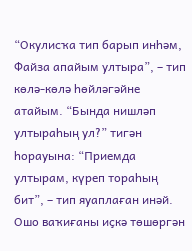“Окулисҡа тип барып инһәм, Файза апайым ултыра”, – тип көлә-көлә һөйләгәйне атайым. “Бында нишләп ултыраһың ул?” тигән һорауына: “Приемда ултырам, күреп тораһың бит”, – тип яуаплаған инәй. Ошо ваҡиғаны иҫкә төшөргән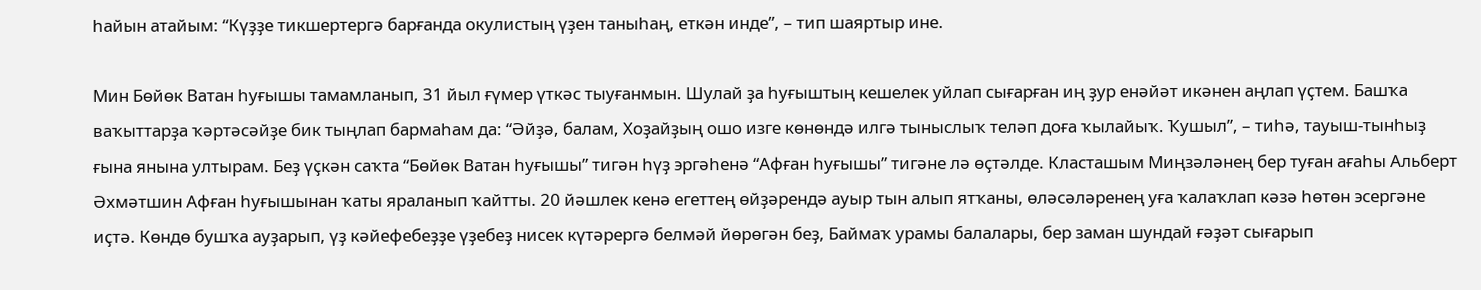һайын атайым: “Күҙҙе тикшертергә барғанда окулистың үҙен таныһаң, еткән инде”, – тип шаяртыр ине.

Мин Бөйөк Ватан һуғышы тамамланып, 31 йыл ғүмер үткәс тыуғанмын. Шулай ҙа һуғыштың кешелек уйлап сығарған иң ҙур енәйәт икәнен аңлап үҫтем. Башҡа ваҡыттарҙа ҡәртәсәйҙе бик тыңлап бармаһам да: “Әйҙә, балам, Хоҙайҙың ошо изге көнөндә илгә тыныслыҡ теләп доға ҡылайыҡ. Ҡушыл”, – тиһә, тауыш-тынһыҙ ғына янына ултырам. Беҙ үҫкән саҡта “Бөйөк Ватан һуғышы” тигән һүҙ эргәһенә “Афған һуғышы” тигәне лә өҫтәлде. Класташым Миңзәләнең бер туған ағаһы Альберт Әхмәтшин Афған һуғышынан ҡаты яраланып ҡайтты. 20 йәшлек кенә егеттең өйҙәрендә ауыр тын алып ятҡаны, өләсәләренең уға ҡалаҡлап кәзә һөтөн эсергәне иҫтә. Көндө бушҡа ауҙарып, үҙ кәйефебеҙҙе үҙебеҙ нисек күтәрергә белмәй йөрөгән беҙ, Баймаҡ урамы балалары, бер заман шундай ғәҙәт сығарып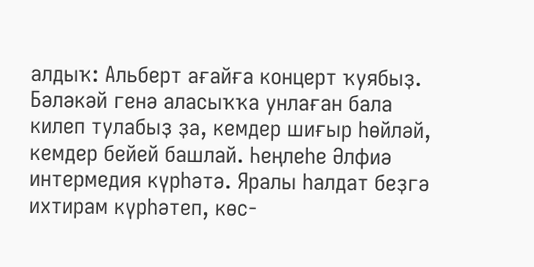алдыҡ: Альберт ағайға концерт ҡуябыҙ. Бәләкәй генә аласыҡҡа унлаған бала килеп тулабыҙ ҙа, кемдер шиғыр һөйләй, кемдер бейей башлай. Һеңлеһе Әлфиә интермедия күрһәтә. Яралы һалдат беҙгә ихтирам күрһәтеп, көс-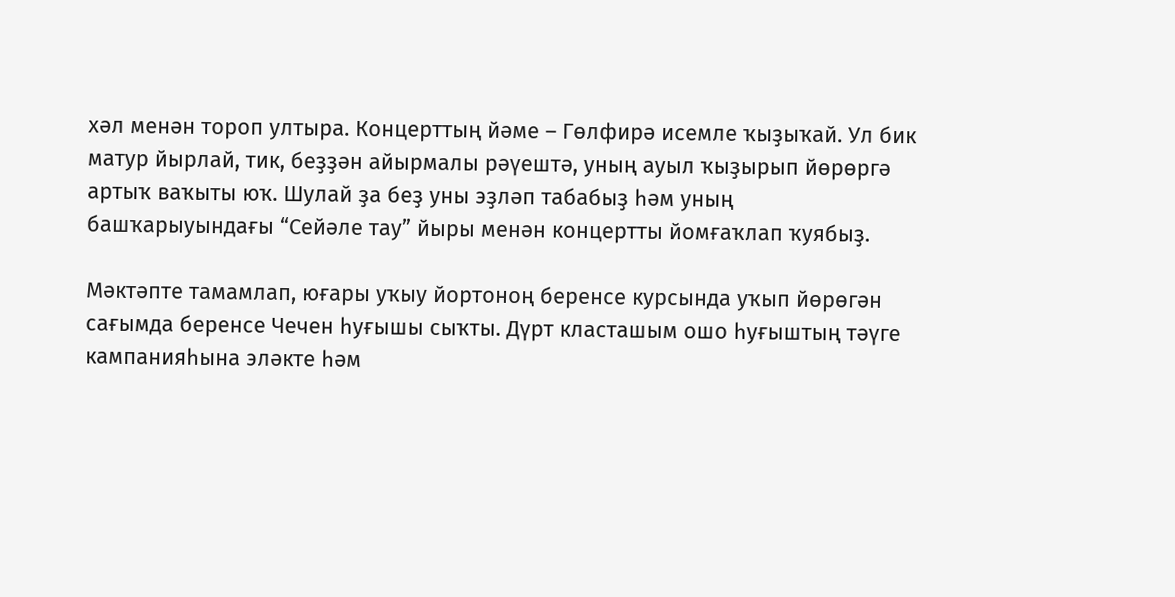хәл менән тороп ултыра. Концерттың йәме – Гөлфирә исемле ҡыҙыҡай. Ул бик матур йырлай, тик, беҙҙән айырмалы рәүештә, уның ауыл ҡыҙырып йөрөргә артыҡ ваҡыты юҡ. Шулай ҙа беҙ уны эҙләп табабыҙ һәм уның башҡарыуындағы “Сейәле тау” йыры менән концертты йомғаҡлап ҡуябыҙ.

Мәктәпте тамамлап, юғары уҡыу йортоноң беренсе курсында уҡып йөрөгән сағымда беренсе Чечен һуғышы сыҡты. Дүрт класташым ошо һуғыштың тәүге кампанияһына эләкте һәм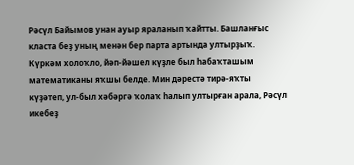Рәсүл Байымов унан ауыр яраланып ҡайтты. Башланғыс класта беҙ уның менән бер парта артында ултырҙыҡ. Күркәм холоҡло, йәп-йәшел күҙле был һабаҡташым математиканы яҡшы белде. Мин дәрестә тирә-яҡты күҙәтеп, ул-был хәбәргә ҡолаҡ һалып ултырған арала, Рәсүл икебеҙ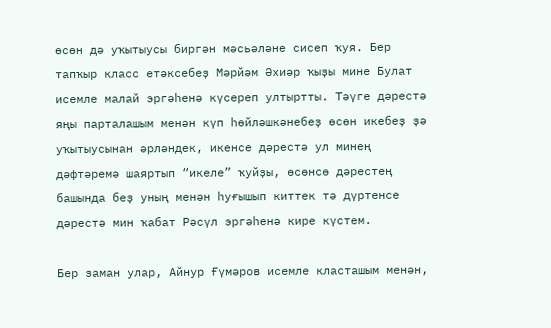өсөн дә уҡытыусы биргән мәсьәләне сисеп ҡуя. Бер тапҡыр класс етәксебеҙ Мәрйәм Әхиәр ҡыҙы мине Булат исемле малай эргәһенә күсереп ултыртты. Тәүге дәрестә яңы парталашым менән күп һөйләшкәнебеҙ өсөн икебеҙ ҙә уҡытыусынан әрләндек, икенсе дәрестә ул минең дәфтәремә шаяртып “икеле” ҡуйҙы, өсөнсө дәрестең башында беҙ уның менән һуғышып киттек тә дүртенсе дәрестә мин ҡабат Рәсүл эргәһенә кире күстем.

Бер заман улар, Айнур Ғүмәров исемле класташым менән,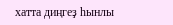хатта диңгеҙ һынлы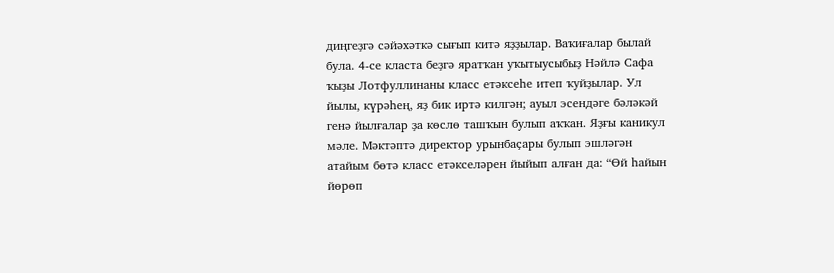диңгеҙгә сәйәхәткә сығып китә яҙҙылар. Ваҡиғалар былай була. 4-се класта беҙгә яратҡан уҡытыусыбыҙ Нәйлә Сафа ҡыҙы Лотфуллинаны класс етәксеһе итеп ҡуйҙылар. Ул йылы, күрәһең, яҙ бик иртә килгән; ауыл эсендәге бәләкәй генә йылғалар ҙа көслө ташҡын булып аҡҡан. Яҙғы каникул мәле. Мәктәптә директор урынбаҫары булып эшләгән атайым бөтә класс етәкселәрен йыйып алған да: “Өй һайын йөрөп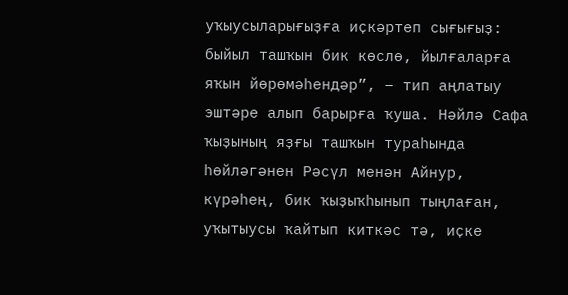уҡыусыларығыҙға иҫкәртеп сығығыҙ: быйыл ташҡын бик көслө, йылғаларға яҡын йөрөмәһендәр”, – тип аңлатыу эштәре алып барырға ҡуша. Нәйлә Сафа ҡыҙының яҙғы ташҡын тураһында һөйләгәнен Рәсүл менән Айнур, күрәһең, бик ҡыҙыҡһынып тыңлаған, уҡытыусы ҡайтып киткәс тә, иҫке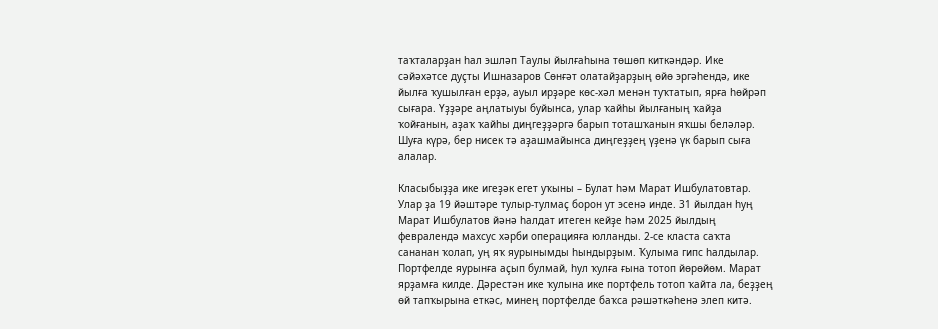таҡталарҙан һал эшләп Таулы йылғаһына төшөп киткәндәр. Ике сәйәхәтсе дуҫты Ишназаров Сөнғәт олатайҙарҙың өйө эргәһендә, ике йылға ҡушылған ерҙә, ауыл ирҙәре көс-хәл менән туҡтатып, ярға һөйрәп сығара. Үҙҙәре аңлатыуы буйынса, улар ҡайһы йылғаның ҡайҙа ҡойғанын, аҙаҡ ҡайһы диңгеҙҙәргә барып тоташҡанын яҡшы беләләр. Шуға күрә, бер нисек тә аҙашмайынса диңгеҙҙең үҙенә үк барып сыға алалар.

Класыбыҙҙа ике игеҙәк егет уҡыны – Булат һәм Марат Ишбулатовтар. Улар ҙа 19 йәштәре тулыр-тулмаҫ борон ут эсенә инде. 31 йылдан һуң Марат Ишбулатов йәнә һалдат итеген кейҙе һәм 2025 йылдың февралендә махсус хәрби операцияға юлланды. 2-се класта саҡта сананан ҡолап, уң яҡ яурынымды һындырҙым. Ҡулыма гипс һалдылар. Портфелде яурынға аҫып булмай, һул ҡулға ғына тотоп йөрөйөм. Марат ярҙамға килде. Дәрестән ике ҡулына ике портфель тотоп ҡайта ла, беҙҙең өй тапҡырына еткәс, минең портфелде баҡса рәшәткәһенә элеп китә.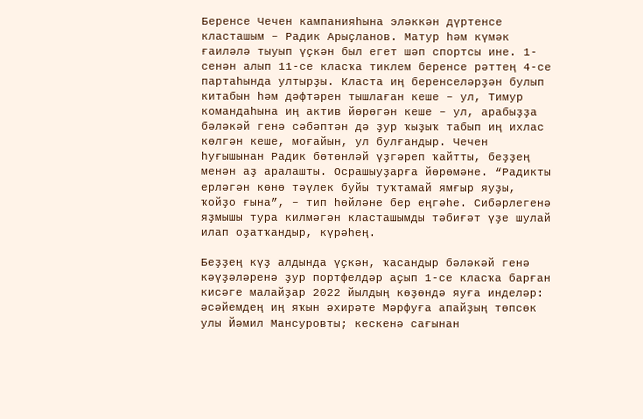Беренсе Чечен кампанияһына эләккән дүртенсе класташым – Радик Арыҫланов. Матур һәм күмәк ғаиләлә тыуып үҫкән был егет шәп спортсы ине. 1-сенән алып 11-се класҡа тиклем беренсе рәттең 4-се партаһында ултырҙы. Класта иң беренселәрҙән булып китабын һәм дәфтәрен тышлаған кеше – ул, Тимур командаһына иң актив йөрөгән кеше – ул, арабыҙҙа бәләкәй генә сәбәптән дә ҙур ҡыҙыҡ табып иң ихлас көлгән кеше, моғайын, ул булғандыр. Чечен һуғышынан Радик бөтөнләй үҙгәреп ҡайтты, беҙҙең менән аҙ аралашты. Осрашыуҙарға йөрөмәне. “Радикты ерләгән көнө тәүлек буйы туҡтамай ямғыр яуҙы, ҡойҙо ғына”, – тип һөйләне бер еңгәһе. Сибәрлегенә яҙмышы тура килмәгән класташымды тәбиғәт үҙе шулай илап оҙатҡандыр, күрәһең.

Беҙҙең күҙ алдында үҫкән, ҡасандыр бәләкәй генә кәүҙәләренә ҙур портфелдәр аҫып 1-се класҡа барған кисәге малайҙар 2022 йылдың көҙөндә яуға инделәр: әсәйемдең иң яҡын әхирәте Мәрфуға апайҙың төпсөк улы Йәмил Мансуровты; кескенә сағынан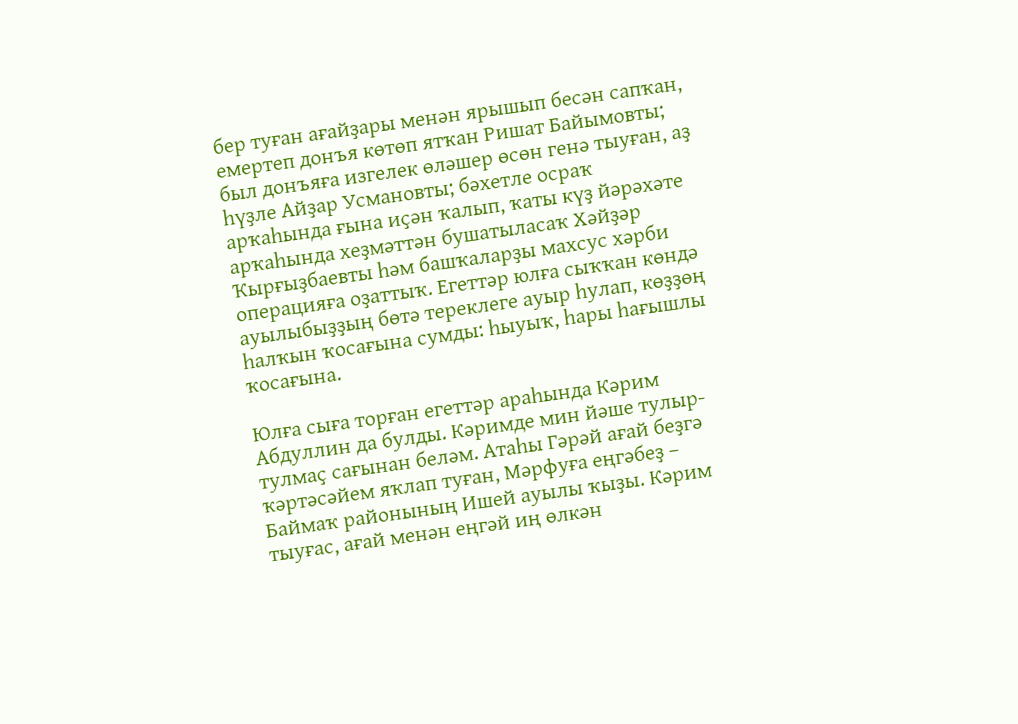бер туған ағайҙары менән ярышып бесән сапҡан, емертеп донъя көтөп ятҡан Ришат Байымовты; был донъяға изгелек өләшер өсөн генә тыуған, аҙ һүҙле Айҙар Усмановты; бәхетле осраҡ арҡаһында ғына иҫән ҡалып, ҡаты күҙ йәрәхәте арҡаһында хеҙмәттән бушатыласаҡ Хәйҙәр Ҡырғыҙбаевты һәм башҡаларҙы махсус хәрби операцияға оҙаттыҡ. Егеттәр юлға сыҡҡан көндә ауылыбыҙҙың бөтә тереклеге ауыр һулап, көҙҙөң һалҡын ҡосағына сумды: һыуыҡ, һары һағышлы ҡосағына.

Юлға сыға торған егеттәр араһында Кәрим Абдуллин да булды. Кәримде мин йәше тулыр-тулмаҫ сағынан беләм. Атаһы Гәрәй ағай беҙгә ҡәртәсәйем яҡлап туған, Мәрфуға еңгәбеҙ – Баймаҡ районының Ишей ауылы ҡыҙы. Кәрим тыуғас, ағай менән еңгәй иң өлкән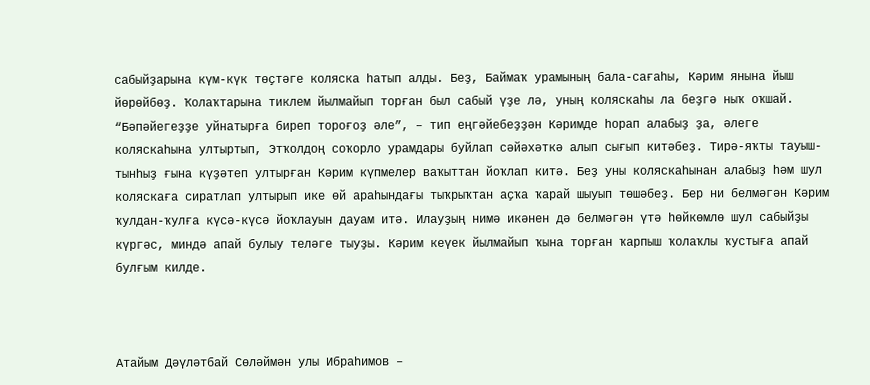сабыйҙарына күм-күк төҫтәге коляска һатып алды. Беҙ, Баймаҡ урамының бала-сағаһы, Кәрим янына йыш йөрөйбөҙ. Ҡолаҡтарына тиклем йылмайып торған был сабый үҙе лә, уның коляскаһы ла беҙгә ныҡ оҡшай. “Бәпәйегеҙҙе уйнатырға биреп тороғоҙ әле”, – тип еңгәйебеҙҙән Кәримде һорап алабыҙ ҙа, әлеге коляскаһына ултыртып, Этҡолдоң соҡорло урамдары буйлап сәйәхәткә алып сығып китәбеҙ. Тирә-яҡты тауыш-тынһыҙ ғына күҙәтеп ултырған Кәрим күпмелер ваҡыттан йоҡлап китә. Беҙ уны коляскаһынан алабыҙ һәм шул коляскаға сиратлап ултырып ике өй араһындағы тыҡрыҡтан аҫҡа ҡарай шыуып төшәбеҙ. Бер ни белмәгән Кәрим ҡулдан-ҡулға күсә-күсә йоҡлауын дауам итә. Илауҙың нимә икәнен дә белмәгән үтә һөйкөмлө шул сабыйҙы күргәс, миндә апай булыу теләге тыуҙы. Кәрим кеүек йылмайып ҡына торған ҡарпыш ҡолаҡлы ҡустыға апай булғым килде.



Атайым Дәүләтбай Сөләймән улы Ибраһимов –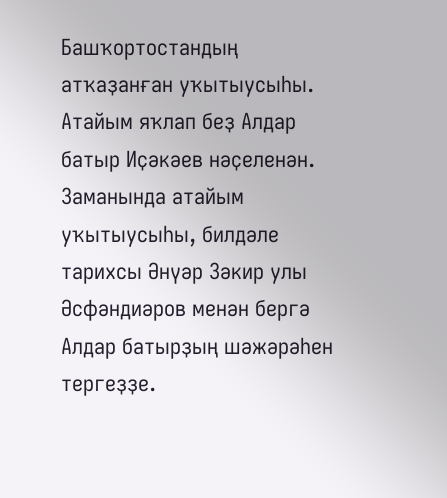Башҡортостандың атҡаҙанған уҡытыусыһы. Атайым яҡлап беҙ Алдар батыр Иҫәкәев нәҫеленән. Заманында атайым уҡытыусыһы, билдәле тарихсы Әнүәр Зәкир улы Әсфәндиәров менән бергә Алдар батырҙың шәжәрәһен тергеҙҙе.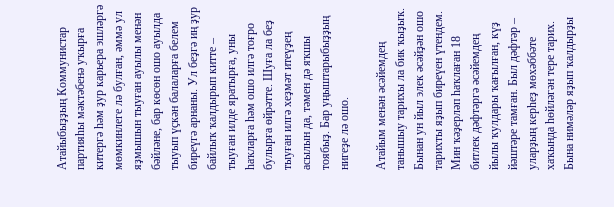Атайыбыҙҙың Коммунистар партияһы мәктәбенә уҡырға китергә һәм ҙур карьера эшләргә мөмкинлеге лә булған, әммә ул яҙмышын тыуған ауылы менән бәйләне, бар көсөн ошо ауылда тыуып үҫкән балаларға белем биреүгә арнаны. Ул беҙгә иң ҙур байлыҡ ҡалдырып китте – тыуған илде яратырға, уны һаҡларға һәм ошо илгә тоғро булырға өйрәтте. Шуға ла беҙ тыуған илгә хеҙмәт итеүҙең асылын да, тәмен дә яҡшы тоябыҙ. Бар уңыштарыбыҙҙың нигеҙе лә ошо.

Атайым менән әсәйемдең танышыу тарихы ла бик ҡыҙыҡ. Бынан ун йыл элек әсәйҙән ошо тарихты яҙып биреүен үтендем. Мин ҡәҙерләп һаҡлаған 18 битлек дәфтәргә әсәйемдең йылы ҡулдары ҡағылған, күҙ йәштәре тамған. Был дәфтәр – уларҙың керһеҙ мөхәббәте хаҡында һөйләгән тере тарих. Бына нимәләр яҙып ҡалдырҙы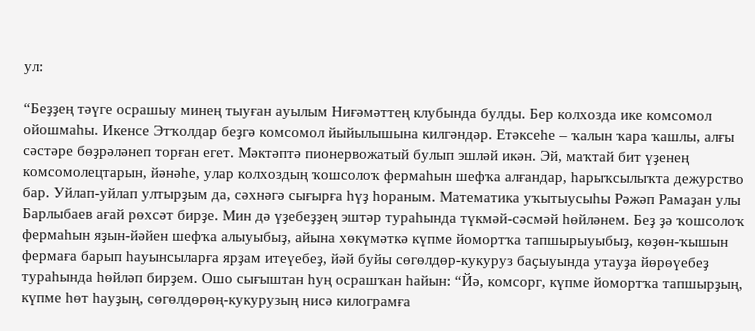ул:

“Беҙҙең тәүге осрашыу минең тыуған ауылым Ниғәмәттең клубында булды. Бер колхозда ике комсомол ойошмаһы. Икенсе Этҡолдар беҙгә комсомол йыйылышына килгәндәр. Етәксеһе – ҡалын ҡара ҡашлы, алғы сәстәре бөҙрәләнеп торған егет. Мәктәптә пионервожатый булып эшләй икән. Эй, маҡтай бит үҙенең комсомолецтарын, йәнәһе, улар колхоздың ҡошсолоҡ фермаһын шефҡа алғандар, һарыҡсылыҡта дежурство бар. Уйлап-уйлап ултырҙым да, сәхнәгә сығырға һүҙ һораным. Математика уҡытыусыһы Рәжәп Рамаҙан улы Барлыбаев ағай рөхсәт бирҙе. Мин дә үҙебеҙҙең эштәр тураһында түкмәй-сәсмәй һөйләнем. Беҙ ҙә ҡошсолоҡ фермаһын яҙын-йәйен шефҡа алыуыбыҙ, айына хөкүмәткә күпме йомортҡа тапшырыуыбыҙ, көҙөн-ҡышын фермаға барып һауынсыларға ярҙам итеүебеҙ, йәй буйы сөгөлдөр-кукуруз баҫыуында утауҙа йөрөүебеҙ тураһында һөйләп бирҙем. Ошо сығыштан һуң осрашҡан һайын: “Йә, комсорг, күпме йомортҡа тапшырҙың, күпме һөт һауҙың, сөгөлдөрөң-кукурузың нисә килограмға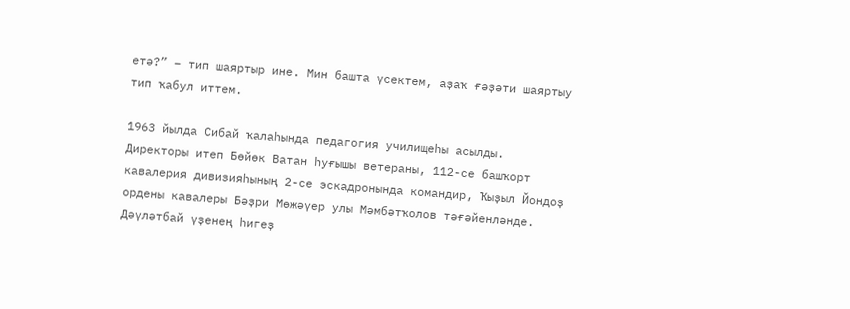етә?” – тип шаяртыр ине. Мин башта үсектем, аҙаҡ ғәҙәти шаяртыу тип ҡабул иттем.

1963 йылда Сибай ҡалаһында педагогия училищеһы асылды. Директоры итеп Бөйөк Ватан һуғышы ветераны, 112-се башҡорт кавалерия дивизияһының 2-се эскадронында командир, Ҡыҙыл Йондоҙ ордены кавалеры Бәҙри Мөжәүер улы Мәмбәтҡолов тәғәйенләнде. Дәүләтбай үҙенең һигеҙ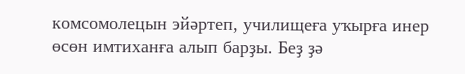комсомолецын эйәртеп, училищеға уҡырға инер өсөн имтиханға алып барҙы. Беҙ ҙә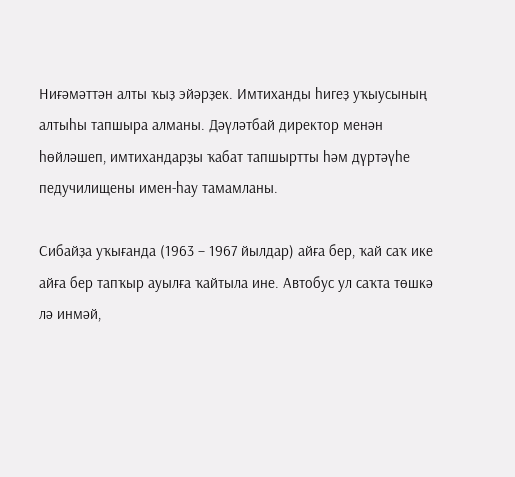Ниғәмәттән алты ҡыҙ эйәрҙек. Имтиханды һигеҙ уҡыусының алтыһы тапшыра алманы. Дәүләтбай директор менән һөйләшеп, имтихандарҙы ҡабат тапшыртты һәм дүртәүһе педучилищены имен-һау тамамланы.

Сибайҙа уҡығанда (1963 – 1967 йылдар) айға бер, ҡай саҡ ике айға бер тапҡыр ауылға ҡайтыла ине. Автобус ул саҡта төшкә лә инмәй,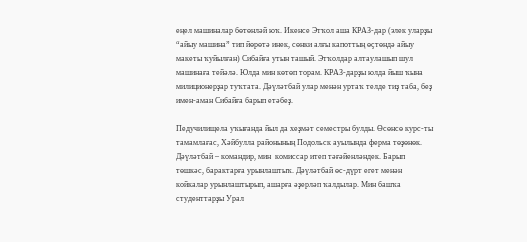еңел машиналар бөтөнләй юҡ. Икенсе Этҡол аша КРАЗ-дар (элек уларҙы “айыу машина” тип йөрөтә инек, сөнки алғы капоттың өҫтөндә айыу макеты ҡуйылған) Сибайға утын ташый. Этҡолдар алтаулашып шул машинаға тейәлә. Юлда мин көтөп торам. КРАЗ-дарҙы юлда йыш ҡына милиционерҙар туҡтата. Дәүләтбай улар менән уртаҡ телде тиҙ таба, беҙ имен-аман Сибайға барып етәбеҙ.

Педучилищела уҡығанда йыл да хеҙмәт семестры булды. Өсөнсө курс-ты тамамлағас, Хәйбулла районының Подольск ауылында ферма төҙөнөк. Дәүләтбай – командир, мин  комиссар итеп тәғәйенләндек. Барып төшкәс, барактарға урынлаштыҡ. Дәүләтбай өс-дүрт егет менән койкалар урынлаштырып, ашарға әҙерләп ҡалдылар. Мин башҡа студенттарҙы Урал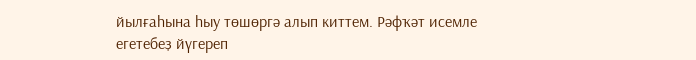йылғаһына һыу төшөргә алып киттем. Рәфҡәт исемле егетебеҙ йүгереп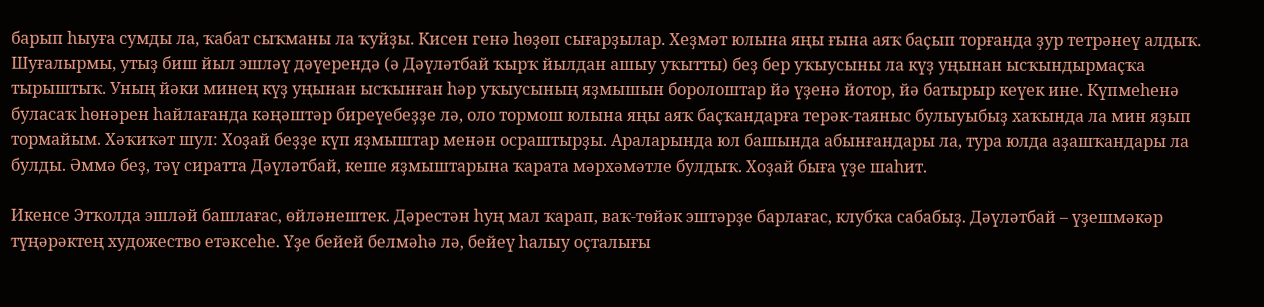барып һыуға сумды ла, ҡабат сыҡманы ла ҡуйҙы. Кисен генә һөҙөп сығарҙылар. Хеҙмәт юлына яңы ғына аяҡ баҫып торғанда ҙур тетрәнеү алдыҡ. Шуғалырмы, утыҙ биш йыл эшләү дәүерендә (ә Дәүләтбай ҡырҡ йылдан ашыу уҡытты) беҙ бер уҡыусыны ла күҙ уңынан ысҡындырмаҫҡа тырыштыҡ. Уның йәки минең күҙ уңынан ысҡынған һәр уҡыусының яҙмышын боролоштар йә үҙенә йотор, йә батырыр кеүек ине. Күпмеһенә буласаҡ һөнәрен һайлағанда кәңәштәр биреүебеҙҙе лә, оло тормош юлына яңы аяҡ баҫҡандарға терәк-таяныс булыуыбыҙ хаҡында ла мин яҙып тормайым. Хәҡиҡәт шул: Хоҙай беҙҙе күп яҙмыштар менән осраштырҙы. Араларында юл башында абынғандары ла, тура юлда аҙашҡандары ла булды. Әммә беҙ, тәү сиратта Дәүләтбай, кеше яҙмыштарына ҡарата мәрхәмәтле булдыҡ. Хоҙай быға үҙе шаһит.

Икенсе Этҡолда эшләй башлағас, өйләнештек. Дәрестән һуң мал ҡарап, ваҡ-төйәк эштәрҙе барлағас, клубҡа сабабыҙ. Дәүләтбай – үҙешмәкәр түңәрәктең художество етәксеһе. Үҙе бейей белмәһә лә, бейеү һалыу оҫталығы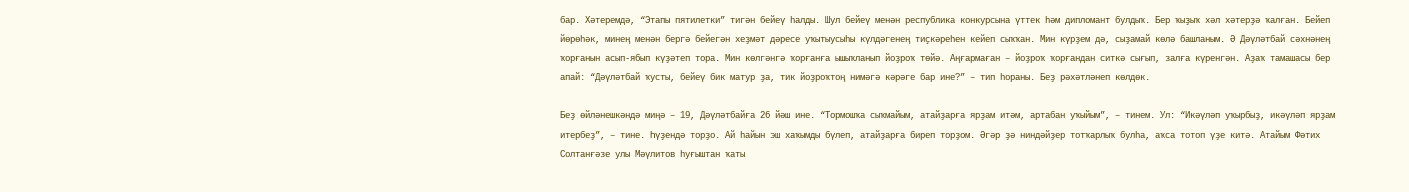бар. Хәтеремдә, “Этапы пятилетки” тигән бейеү һалды. Шул бейеү менән республика конкурсына үттек һәм дипломант булдыҡ. Бер ҡыҙыҡ хәл хәтерҙә ҡалған. Бейеп йөрөһәк, минең менән бергә бейегән хеҙмәт дәресе уҡытыусыһы күлдәгенең тиҫкәреһен кейеп сыҡҡан. Мин күрҙем дә, сыҙамай көлә башланым. Ә Дәүләтбай сәхнәнең ҡорғанын асып-ябып күҙәтеп тора. Мин көлгәнгә ҡорғанға ышыҡланып йоҙроҡ төйә. Аңғармаған – йоҙроҡ ҡорғандан ситкә сығып, залға күренгән. Аҙаҡ тамашасы бер апай: “Дәүләтбай ҡусты, бейеү бик матур ҙа, тик йоҙроҡтоң нимәгә кәрәге бар ине?” – тип һораны. Беҙ рәхәтләнеп көлдөк.

Беҙ өйләнешкәндә миңә – 19, Дәүләтбайға 26 йәш ине. “Тормошҡа сыҡмайым, атайҙарға ярҙам итәм, артабан уҡыйым”, – тинем. Ул: “Икәүләп уҡырбыҙ, икәүләп ярҙам итербеҙ”, – тине. Һүҙендә торҙо. Ай һайын эш хаҡымды бүлеп, атайҙарға биреп торҙом. Әгәр ҙә ниндәйҙер тотҡарлыҡ булһа, аҡса тотоп үҙе китә. Атайым Фәтих Солтанғәзе улы Мәүлитов һуғыштан ҡаты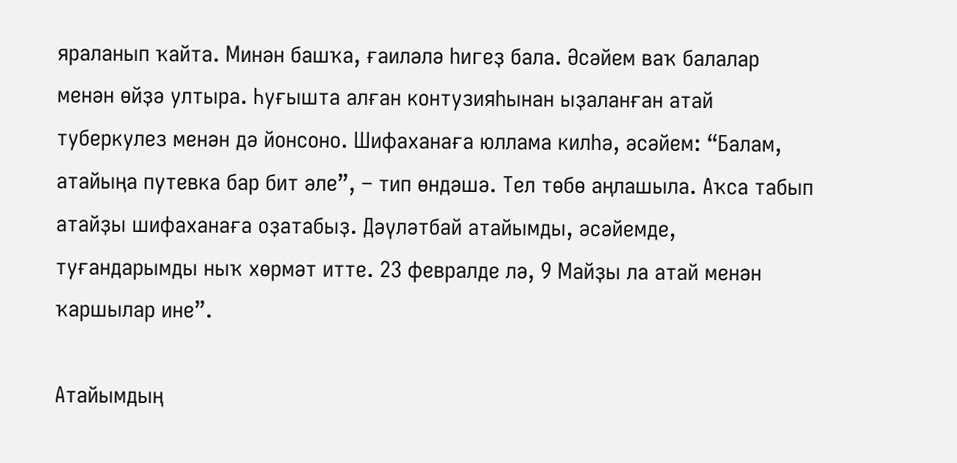яраланып ҡайта. Минән башҡа, ғаиләлә һигеҙ бала. Әсәйем ваҡ балалар менән өйҙә ултыра. Һуғышта алған контузияһынан ыҙаланған атай туберкулез менән дә йонсоно. Шифаханаға юллама килһә, әсәйем: “Балам, атайыңа путевка бар бит әле”, – тип өндәшә. Тел төбө аңлашыла. Аҡса табып атайҙы шифаханаға оҙатабыҙ. Дәүләтбай атайымды, әсәйемде, туғандарымды ныҡ хөрмәт итте. 23 февралде лә, 9 Майҙы ла атай менән ҡаршылар ине”.

Атайымдың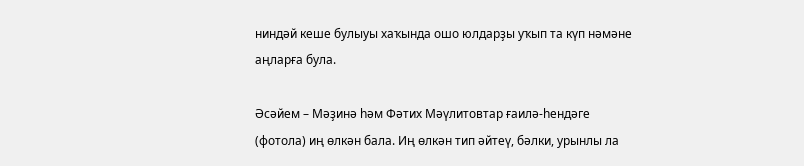ниндәй кеше булыуы хаҡында ошо юлдарҙы уҡып та күп нәмәне аңларға була.

Әсәйем – Мәҙинә һәм Фәтих Мәүлитовтар ғаилә-һендәге (фотола) иң өлкән бала. Иң өлкән тип әйтеү, бәлки, урынлы ла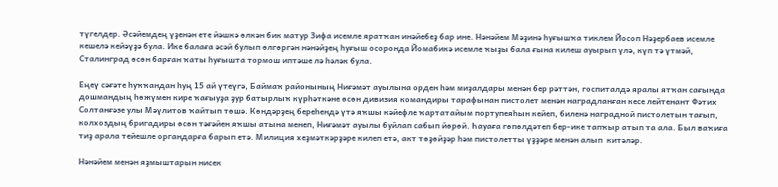түгелдер. Әсәйемдең үҙенән ете йәшкә өлкән бик матур Зифа исемле яратҡан инәйебеҙ бар ине. Нәнәйем Мәҙинә һуғышҡа тиклем Йосоп Нәҙербаев исемле кешелә кейәүҙә була. Ике балаға әсәй булып өлгөргән нәнәйҙең һуғыш осоронда Йомабикә исемле ҡыҙы бала ғына килеш ауырып үлә, күп тә үтмәй, Сталинград өсөн барған ҡаты һуғышта тормош иптәше лә һәләк була.

Еңеү сәғәте һуҡҡандан һуң 15 ай үтеүгә, Баймаҡ районының Ниғәмәт ауылына орден һәм миҙалдары менән бер рәттән, госпиталдә яралы ятҡан сағында дошмандың һөжүмен кире ҡағыуҙа ҙур батырлыҡ күрһәткәне өсөн дивизия командиры тарафынан пистолет менән наградланған кесе лейтенант Фәтих Солтанғәзе улы Мәүлитов ҡайтып төшә. Көндәрҙең береһендә үтә яҡшы кәйефле ҡартатайым портупеяһын кейеп, биленә наградной пистолетын тағып, колхоздың бригадиры өсөн тәғәйен яҡшы атына менеп, Ниғәмәт ауылы буйлап сабып йөрөй. Һауаға гөпөлдәтеп бер-ике тапҡыр атып та ала. Был ваҡиға тиҙ арала тейешле органдарға барып етә. Милиция хеҙмәткәрҙәре килеп етә, акт төҙөйҙәр һәм пистолетты үҙҙәре менән алып  китәләр.

Нәнәйем менән яҙмыштарын нисек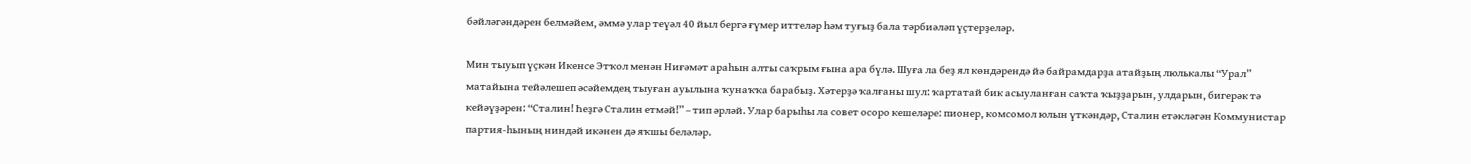бәйләгәндәрен белмәйем, әммә улар теүәл 40 йыл бергә ғүмер иттеләр һәм туғыҙ бала тәрбиәләп үҫтерҙеләр.

Мин тыуып үҫкән Икенсе Этҡол менән Ниғәмәт араһын алты саҡрым ғына ара бүлә. Шуға ла беҙ ял көндәрендә йә байрамдарҙа атайҙың люлькалы “Урал” матайына тейәлешеп әсәйемдең тыуған ауылына ҡунаҡҡа барабыҙ. Хәтерҙә ҡалғаны шул: ҡартатай бик асыуланған саҡта ҡыҙҙарын, улдарын, бигерәк тә кейәүҙәрен: “Сталин! Һеҙгә Сталин етмәй!” – тип әрләй. Улар барыһы ла совет осоро кешеләре: пионер, комсомол юлын үткәндәр, Сталин етәкләгән Коммунистар партия-һының ниндәй икәнен дә яҡшы беләләр.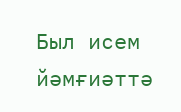Был исем йәмғиәттә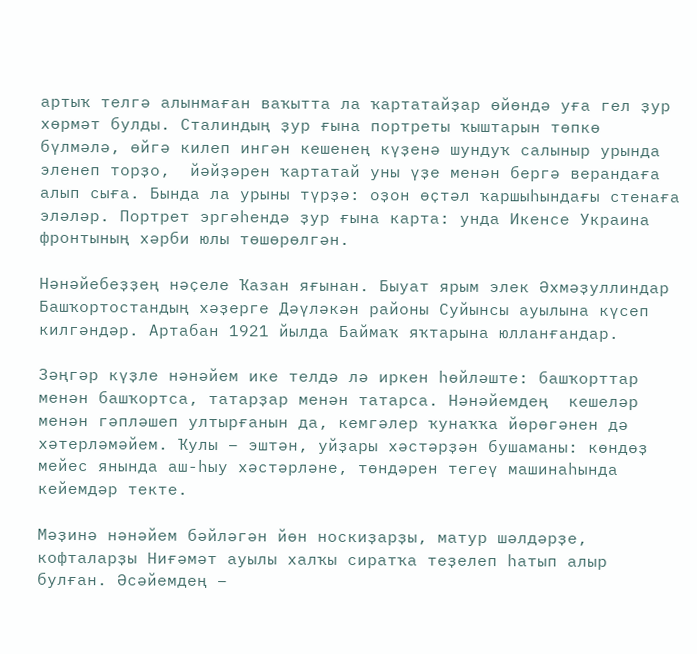артыҡ телгә алынмаған ваҡытта ла ҡартатайҙар өйөндә уға гел ҙур хөрмәт булды. Сталиндың ҙур ғына портреты ҡыштарын төпкө бүлмәлә, өйгә килеп ингән кешенең күҙенә шундуҡ салыныр урында эленеп торҙо,  йәйҙәрен ҡартатай уны үҙе менән бергә верандаға алып сыға. Бында ла урыны түрҙә: оҙон өҫтәл ҡаршыһындағы стенаға эләләр. Портрет эргәһендә ҙур ғына карта: унда Икенсе Украина фронтының хәрби юлы төшөрөлгән.

Нәнәйебеҙҙең нәҫеле Ҡазан яғынан. Быуат ярым элек Әхмәҙуллиндар Башҡортостандың хәҙерге Дәүләкән районы Суйынсы ауылына күсеп килгәндәр. Артабан 1921 йылда Баймаҡ яҡтарына юлланғандар.

Зәңгәр күҙле нәнәйем ике телдә лә иркен һөйләште: башҡорттар менән башҡортса, татарҙар менән татарса. Нәнәйемдең  кешеләр менән гәпләшеп ултырғанын да, кемгәлер ҡунаҡҡа йөрөгәнен дә хәтерләмәйем. Ҡулы – эштән, уйҙары хәстәрҙән бушаманы: көндөҙ мейес янында аш-һыу хәстәрләне, төндәрен тегеү машинаһында кейемдәр текте.

Мәҙинә нәнәйем бәйләгән йөн носкиҙарҙы, матур шәлдәрҙе, кофталарҙы Ниғәмәт ауылы халҡы сиратҡа теҙелеп һатып алыр булған. Әсәйемдең –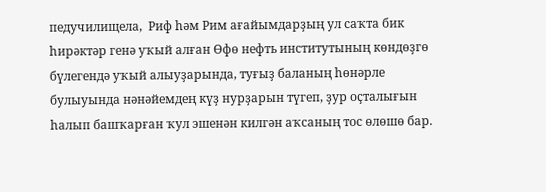педучилищела,  Риф һәм Рим ағайымдарҙың ул саҡта бик һирәктәр генә уҡый алған Өфө нефть институтының көндөҙгө бүлегендә уҡый алыуҙарында, туғыҙ баланың һөнәрле булыуында нәнәйемдең күҙ нурҙарын түгеп, ҙур оҫталығын һалып башҡарған ҡул эшенән килгән аҡсаның тос өлөшө бар.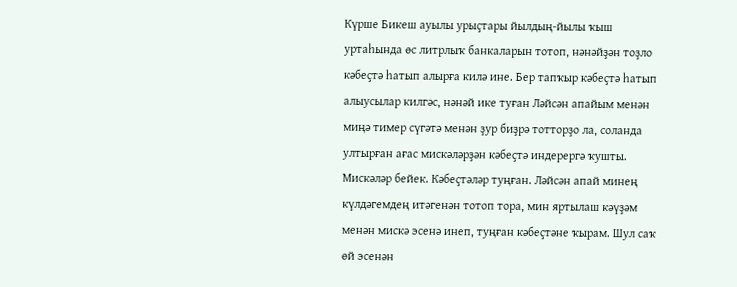Күрше Бикеш ауылы урыҫтары йылдың-йылы ҡыш уртаһында өс литрлыҡ банкаларын тотоп, нәнәйҙән тоҙло кәбеҫтә һатып алырға килә ине. Бер тапҡыр кәбеҫтә һатып алыусылар килгәс, нәнәй ике туған Ләйсән апайым менән миңә тимер сүгәтә менән ҙур биҙрә тотторҙо ла, соланда ултырған ағас мискәләрҙән кәбеҫтә индерергә ҡушты. Мискәләр бейек. Кәбеҫтәләр туңған. Ләйсән апай минең күлдәгемдең итәгенән тотоп тора, мин яртылаш кәүҙәм менән мискә эсенә инеп, туңған кәбеҫтәне ҡырам. Шул саҡ өй эсенән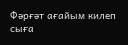Фәрғәт ағайым килеп сыға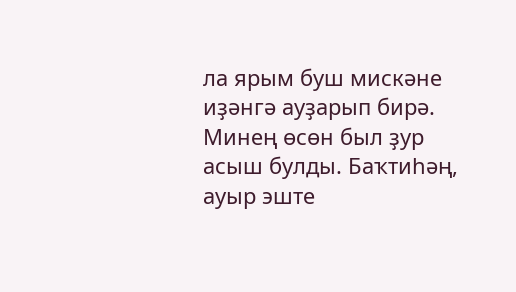ла ярым буш мискәне иҙәнгә ауҙарып бирә. Минең өсөн был ҙур асыш булды. Баҡтиһәң, ауыр эште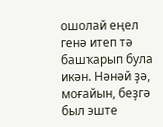ошолай еңел генә итеп тә башҡарып була икән. Нәнәй ҙә, моғайын, беҙгә был эште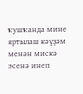ҡушҡанда мине яртылаш кәүҙәм менән мискә эсенә инеп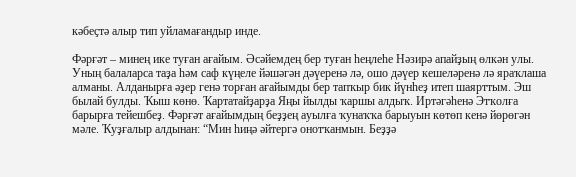кәбеҫтә алыр тип уйламағандыр инде.

Фәрғәт – минең ике туған ағайым. Әсәйемдең бер туған һеңлеһе Нәзирә апайҙың өлкән улы. Уның балаларса таҙа һәм саф күңеле йәшәгән дәүеренә лә, ошо дәүер кешеләренә лә яраҡлаша алманы. Алданырға әҙер генә торған ағайымды бер тапҡыр бик йүнһеҙ итеп шаярттым. Эш былай булды. Ҡыш көнө. Ҡартатайҙарҙа Яңы йылды ҡаршы алдыҡ. Иртәгәһенә Этҡолға барырға тейешбеҙ. Фәрғәт ағайымдың беҙҙең ауылға ҡунаҡҡа барыуын көтөп кенә йөрөгән мәле. Ҡуҙғалыр алдынан: “Мин һиңә әйтергә онотҡанмын. Беҙҙә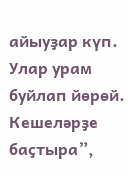айыуҙар күп. Улар урам буйлап йөрөй. Кешеләрҙе баҫтыра”,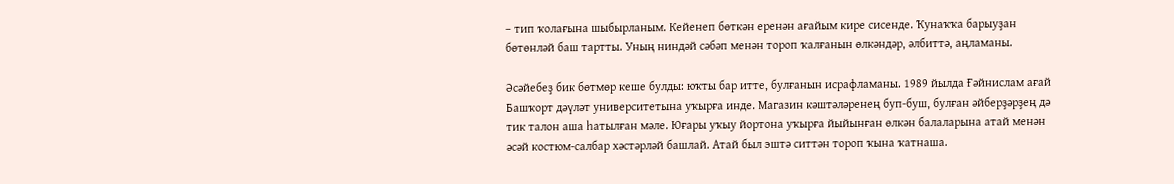– тип ҡолағына шыбырланым. Кейенеп бөткән еренән ағайым кире сисенде. Ҡунаҡҡа барыуҙан бөтөнләй баш тартты. Уның ниндәй сәбәп менән тороп ҡалғанын өлкәндәр, әлбиттә, аңламаны.

Әсәйебеҙ бик бөтмөр кеше булды: юҡты бар итте, булғанын исрафламаны. 1989 йылда Ғәйнислам ағай Башҡорт дәүләт университетына уҡырға инде. Магазин кәштәләренең буп-буш, булған әйберҙәрҙең дә тик талон аша һатылған мәле. Юғары уҡыу йортона уҡырға йыйынған өлкән балаларына атай менән әсәй костюм-салбар хәстәрләй башлай. Атай был эштә ситтән тороп ҡына ҡатнаша.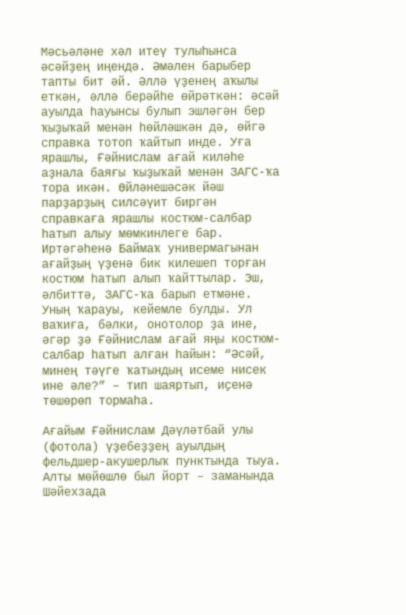Мәсьәләне хәл итеү тулыһынса әсәйҙең иңендә. Әмәлен барыбер тапты бит әй. Әллә үҙенең аҡылы еткән, әллә берәйһе өйрәткән: әсәй ауылда һауынсы булып эшләгән бер ҡыҙыҡай менән һөйләшкән дә, өйгә справка тотоп ҡайтып инде. Уға ярашлы, Ғәйнислам ағай киләһе аҙнала баяғы ҡыҙыҡай менән ЗАГС-ҡа тора икән. Өйләнешәсәк йәш парҙарҙың силсәүит биргән справкаға ярашлы костюм-салбар һатып алыу мөмкинлеге бар. Иртәгәһенә Баймаҡ универмагынан ағайҙың үҙенә бик килешеп торған костюм һатып алып ҡайттылар. Эш, әлбиттә, ЗАГС-ҡа барып етмәне. Уның ҡарауы, кейемле булды. Ул ваҡиға, бәлки, онотолор ҙа ине, әгәр ҙә Ғәйнислам ағай яңы костюм-салбар һатып алған һайын: “Әсәй, минең тәүге ҡатындың исеме нисек ине әле?” – тип шаяртып, иҫенә төшөрөп тормаһа.

Ағайым Ғәйнислам Дәүләтбай улы (фотола) үҙебеҙҙең ауылдың фельдшер-акушерлыҡ пунктында тыуа. Алты мөйөшлө был йорт – заманында Шәйехзада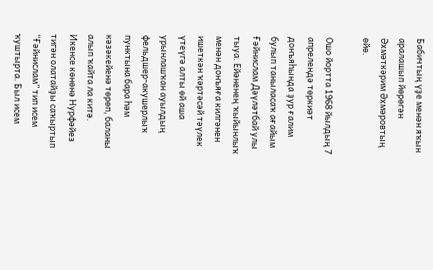Бабичтың үҙе менән яҡын аралашып йөрөгән  Әхмәткәрим Әхмәровтың өйө.

Ошо йортта 1968 йылдың 7 апрелендә төркиәт донъяһында ҙур ғалим булып таныласаҡ ағайым Ғәйнислам Дәүләтбай улы тыуа. Ейәненең ҡыйынлыҡ менән донъяға килгәнен ишеткән ҡәртәсәй тәүлек үтеүгә алты өй аша урынлашҡан ауылдың фельдшер-акушерлыҡ пунктына бара һәм кәзәкейенә төрөп, баланы алып ҡайта ла китә.  Икенсе көнөнә Нурфәйез тигән олатайҙы саҡыртып “Ғәйнислам” тип исем ҡуштырта. Был исем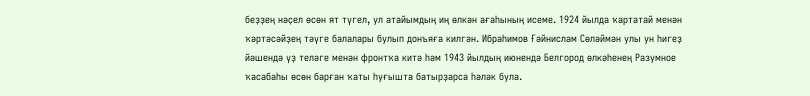беҙҙең нәҫел өсөн ят түгел, ул атайымдың иң өлкән ағаһының исеме. 1924 йылда ҡартатай менән ҡәртәсәйҙең тәүге балалары булып донъяға килгән. Ибраһимов Ғәйнислам Сөләймән улы ун һигеҙ йәшендә үҙ теләге менән фронтҡа китә һәм 1943 йылдың июнендә Белгород өлкәһенең Разумное ҡасабаһы өсөн барған ҡаты һуғышта батырҙарса һәләк була.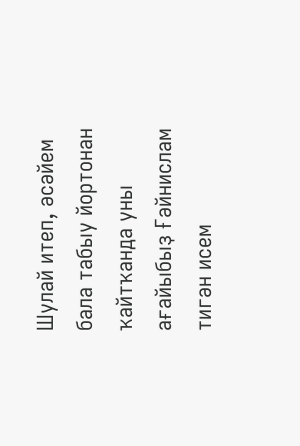Шулай итеп, әсәйем бала табыу йортонан ҡайтҡанда уны ағайыбыҙ Ғәйнислам тигән исем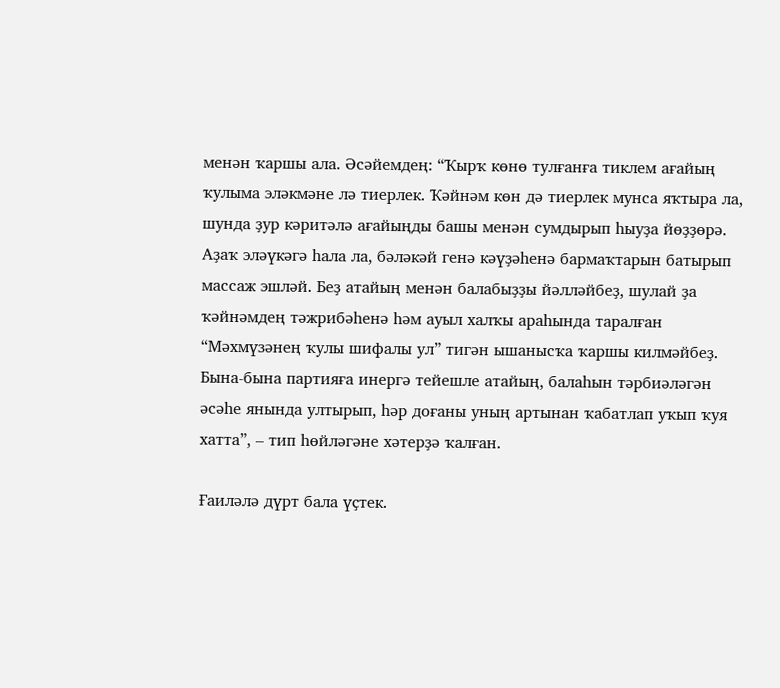менән ҡаршы ала. Әсәйемдең: “Ҡырҡ көнө тулғанға тиклем ағайың ҡулыма эләкмәне лә тиерлек. Ҡәйнәм көн дә тиерлек мунса яҡтыра ла, шунда ҙур кәритәлә ағайыңды башы менән сумдырып һыуҙа йөҙҙөрә. Аҙаҡ эләүкәгә һала ла, бәләкәй генә кәүҙәһенә бармаҡтарын батырып массаж эшләй. Беҙ атайың менән балабыҙҙы йәлләйбеҙ, шулай ҙа ҡәйнәмдең тәжрибәһенә һәм ауыл халҡы араһында таралған “Мәхмүзәнең ҡулы шифалы ул” тигән ышанысҡа ҡаршы килмәйбеҙ. Бына-бына партияға инергә тейешле атайың, балаһын тәрбиәләгән әсәһе янында ултырып, һәр доғаны уның артынан ҡабатлап уҡып ҡуя хатта”, – тип һөйләгәне хәтерҙә ҡалған.

Ғаиләлә дүрт бала үҫтек.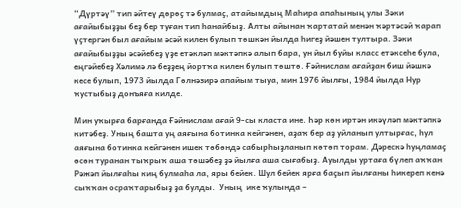“Дүртәү” тип әйтеү дөрөҫ тә булмаҫ, атайымдың Маһира апаһының улы Зәки ағайыбыҙҙы беҙ бер туған тип һанайбыҙ. Алты айынан ҡартатай менән ҡәртәсәй ҡарап үҫтергән был ағайым әсәй килен булып төшкән йылда һигеҙ йәшен тултыра. Зәки ағайыбыҙҙы әсәйебеҙ үҙе етәкләп мәктәпкә алып бара, ун йыл буйы класс етәксеһе була, еңгәйебеҙ Хәлимә лә беҙҙең йортҡа килен булып төштө. Ғәйнислам ағайҙан биш йәшкә кесе булып, 1973 йылда Гөлнәзирә апайым тыуа, мин 1976 йылғы, 1984 йылда Нур ҡустыбыҙ донъяға килде.

Мин уҡырға барғанда Ғәйнислам ағай 9-сы класта ине. Һәр көн иртән икәүләп мәктәпкә китәбеҙ. Уның башта уң аяғына ботинка кейгәнен, аҙаҡ бер аҙ уйланып ултырғас, һул аяғына ботинка кейгәнен ишек төбөндә сабырһыҙланып көтөп торам. Дәрескә һуңламаҫ өсөн туранан тыҡрыҡ аша төшәбеҙ ҙә йылға аша сығабыҙ. Ауылды уртаға бүлеп аҡҡан Рәжәп йылғаһы киң булмаһа ла, яры бейек. Шул бейек ярға баҫып йылғаны һикереп кенә сыҡҡан осраҡтарыбыҙ ҙа булды.  Уның  ике ҡулында –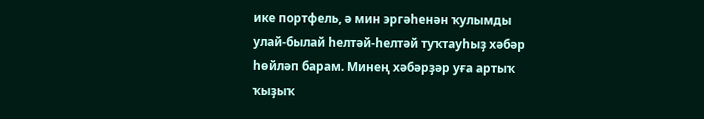ике портфель, ә мин эргәһенән ҡулымды улай-былай һелтәй-һелтәй туҡтауһыҙ хәбәр һөйләп барам. Минең хәбәрҙәр уға артыҡ ҡыҙыҡ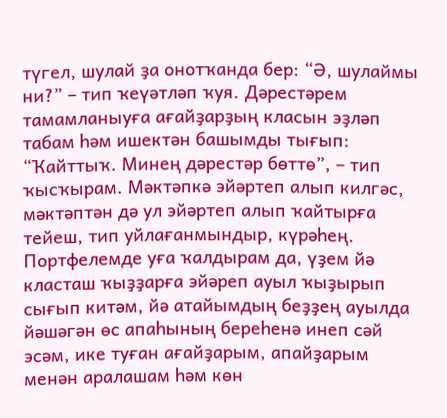түгел, шулай ҙа онотҡанда бер: “Ә, шулаймы ни?” – тип ҡеүәтләп ҡуя. Дәрестәрем тамамланыуға ағайҙарҙың класын эҙләп табам һәм ишектән башымды тығып: “Ҡайттыҡ. Минең дәрестәр бөттө”, – тип ҡысҡырам. Мәктәпкә эйәртеп алып килгәс, мәктәптән дә ул эйәртеп алып ҡайтырға тейеш, тип уйлағанмындыр, күрәһең. Портфелемде уға ҡалдырам да, үҙем йә класташ ҡыҙҙарға эйәреп ауыл ҡыҙырып сығып китәм, йә атайымдың беҙҙең ауылда йәшәгән өс апаһының береһенә инеп сәй эсәм, ике туған ағайҙарым, апайҙарым менән аралашам һәм көн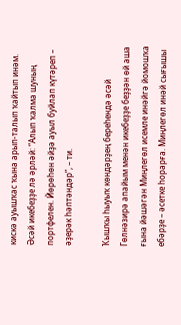кискә ауышҡас ҡына арып-талып ҡайтып инәм. Әсәй икебеҙҙе лә әрләй: “Алып ҡалма шуның портфелен. Йөрөһөн әйҙә ауыл буйлап күтәреп – әҙерәк һәптәндәр”, – ти.

Ҡышҡы һыуыҡ көндәрҙең береһендә әсәй Гөлнәзирә апайым менән икебеҙҙе беҙҙән өй аша ғына йәшәгән Миңлегөл исемле инәйгә йомошҡа ебәрҙе – әсетке һорарға. Миңлегөл инәй сығышы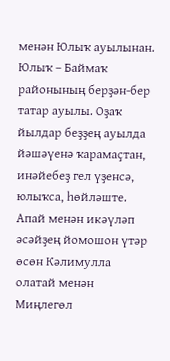менән Юлыҡ ауылынан. Юлыҡ – Баймаҡ районының берҙән-бер татар ауылы. Оҙаҡ йылдар беҙҙең ауылда йәшәүенә ҡарамаҫтан, инәйебеҙ гел үҙенсә, юлыҡса, һөйләште. Апай менән икәүләп әсәйҙең йомошон үтәр өсөн Кәлимулла олатай менән Миңлегөл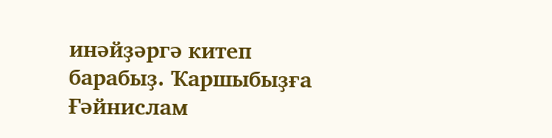инәйҙәргә китеп барабыҙ. Ҡаршыбыҙға Ғәйнислам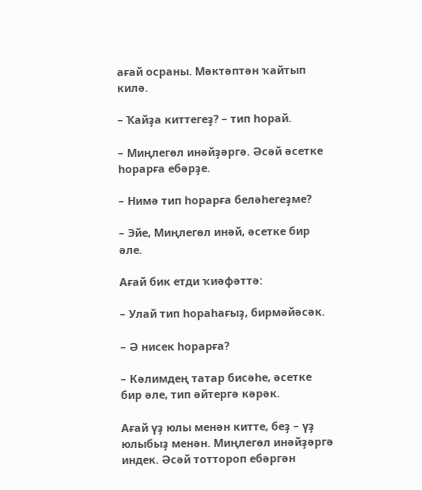ағай осраны. Мәктәптән ҡайтып килә.

– Ҡайҙа киттегеҙ? – тип һорай.

– Миңлегөл инәйҙәргә. Әсәй әсетке һорарға ебәрҙе.

– Нимә тип һорарға беләһегеҙме?

– Эйе, Миңлегөл инәй, әсетке бир әле.

Ағай бик етди ҡиәфәттә:

– Улай тип һораһағыҙ, бирмәйәсәк.

– Ә нисек һорарға?

– Кәлимдең татар бисәһе, әсетке бир әле, тип әйтергә кәрәк.

Ағай үҙ юлы менән китте, беҙ – үҙ юлыбыҙ менән. Миңлегөл инәйҙәргә индек. Әсәй тоттороп ебәргән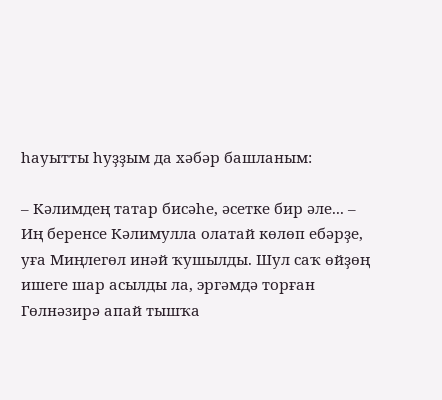һауытты һуҙҙым да хәбәр башланым:

– Кәлимдең татар бисәһе, әсетке бир әле... – Иң беренсе Кәлимулла олатай көлөп ебәрҙе, уға Миңлегөл инәй ҡушылды. Шул саҡ өйҙөң ишеге шар асылды ла, эргәмдә торған Гөлнәзирә апай тышҡа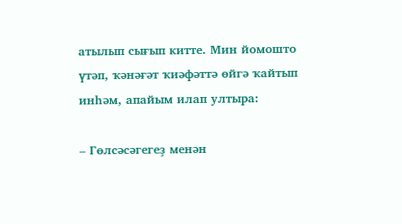атылып сығып китте. Мин йомошто үтәп, ҡәнәғәт ҡиәфәттә өйгә ҡайтып инһәм, апайым илап ултыра:

– Гөлсәсәгегеҙ менән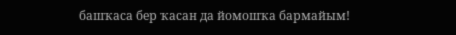башҡаса бер ҡасан да йомошҡа бармайым!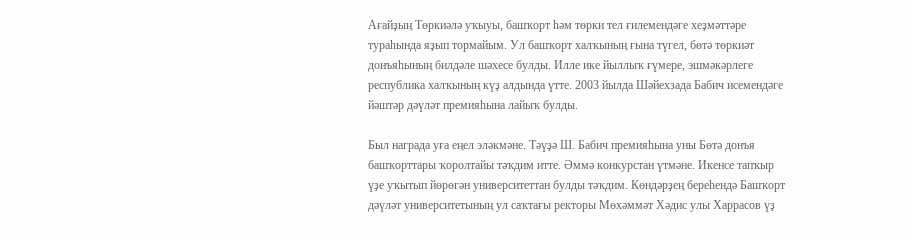Ағайҙың Төркиәлә уҡыуы, башҡорт һәм төрки тел ғилемендәге хеҙмәттәре тураһында яҙып тормайым. Ул башҡорт халҡының ғына түгел, бөтә төркиәт донъяһының билдәле шәхесе булды. Илле ике йыллыҡ ғүмере, эшмәкәрлеге республика халҡының күҙ алдында үтте. 2003 йылда Шәйехзада Бабич исемендәге йәштәр дәүләт премияһына лайыҡ булды.

Был награда уға еңел эләкмәне. Тәүҙә Ш. Бабич премияһына уны Бөтә донъя башҡорттары ҡоролтайы тәҡдим итте. Әммә конкурстан үтмәне. Икенсе тапҡыр үҙе уҡытып йөрөгән университеттан булды тәҡдим. Көндәрҙең береһендә Башҡорт дәүләт университетының ул саҡтағы ректоры Мөхәммәт Хәдис улы Харрасов үҙ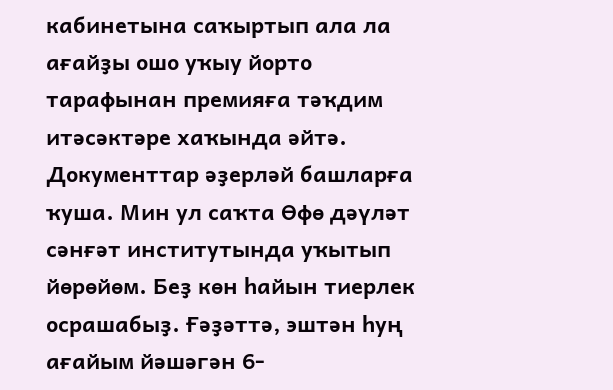кабинетына саҡыртып ала ла ағайҙы ошо уҡыу йорто тарафынан премияға тәҡдим итәсәктәре хаҡында әйтә. Документтар әҙерләй башларға ҡуша. Мин ул саҡта Өфө дәүләт сәнғәт институтында уҡытып йөрөйөм. Беҙ көн һайын тиерлек осрашабыҙ. Ғәҙәттә, эштән һуң ағайым йәшәгән 6-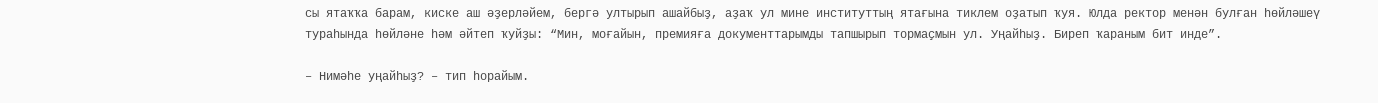сы ятаҡҡа барам, киске аш әҙерләйем, бергә ултырып ашайбыҙ, аҙаҡ ул мине институттың ятағына тиклем оҙатып ҡуя. Юлда ректор менән булған һөйләшеү тураһында һөйләне һәм әйтеп ҡуйҙы: “Мин, моғайын, премияға документтарымды тапшырып тормаҫмын ул. Уңайһыҙ. Биреп ҡараным бит инде”.

– Нимәһе уңайһыҙ? – тип һорайым.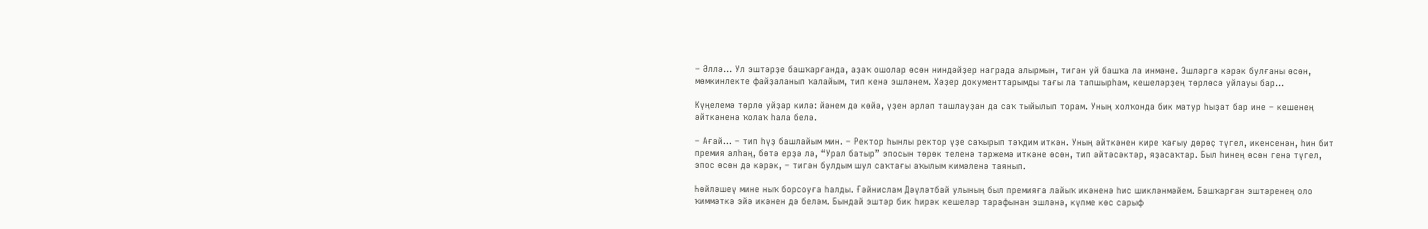– Әллә... Ул эштәрҙе башҡарғанда, аҙаҡ ошолар өсөн ниндәйҙер награда алырмын, тигән уй башҡа ла инмәне. Эшләргә кәрәк булғаны өсөн, мөмкинлекте файҙаланып ҡалайым, тип кенә эшләнем. Хәҙер документтарымды тағы ла тапшырһам, кешеләрҙең төрлөсә уйлауы бар...

Күңелемә төрлө уйҙар килә: йәнем дә көйә, үҙен әрләп ташлауҙан да саҡ тыйылып торам. Уның холҡонда бик матур һыҙат бар ине – кешенең әйткәненә ҡолаҡ һала белә.

– Ағай... – тип һүҙ башлайым мин. – Ректор һынлы ректор үҙе саҡырып тәҡдим иткән. Уның әйткәнен кире ҡағыу дөрөҫ түгел, икенсенән, һин бит премия алһаң, бөтә ерҙә лә, “Урал батыр” эпосын төрөк теленә тәржемә иткәне өсөн, тип әйтәсәктәр, яҙасаҡтар. Был һинең өсөн генә түгел, эпос өсөн дә кәрәк, – тигән булдым шул саҡтағы аҡылым кимәленә таянып.

Һөйләшеү мине ныҡ борсоуға һалды. Ғәйнислам Дәүләтбай улының был премияға лайыҡ икәненә һис шикләнмәйем. Башҡарған эштәренең оло ҡиммәткә эйә икәнен дә беләм. Бындай эштәр бик һирәк кешеләр тарафынан эшләнә, күпме көс сарыф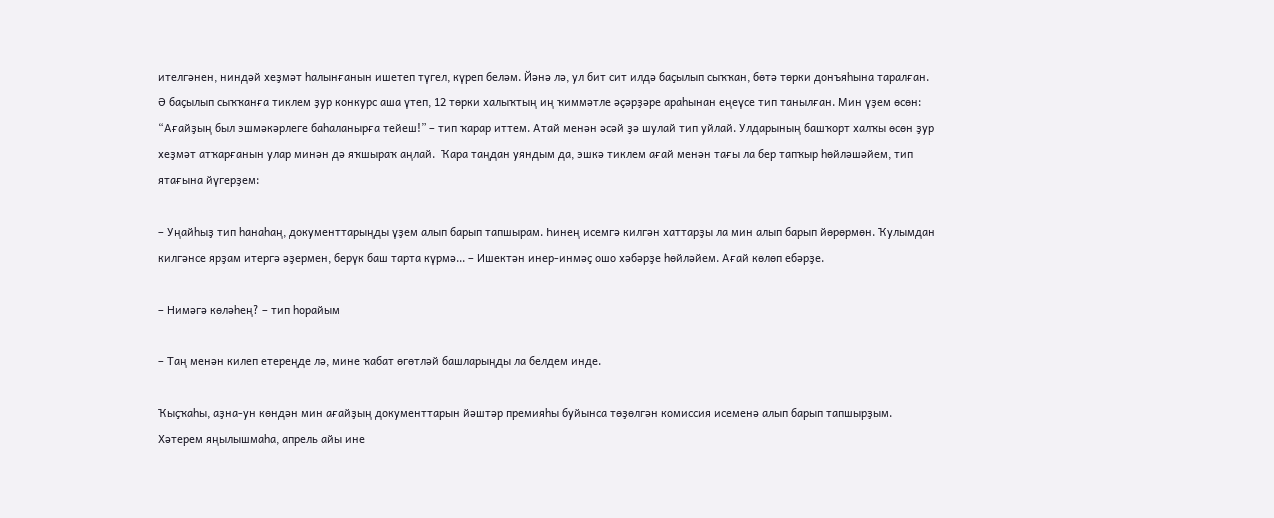ителгәнен, ниндәй хеҙмәт һалынғанын ишетеп түгел, күреп беләм. Йәнә лә, ул бит сит илдә баҫылып сыҡҡан, бөтә төрки донъяһына таралған. Ә баҫылып сыҡҡанға тиклем ҙур конкурс аша үтеп, 12 төрки халыҡтың иң ҡиммәтле әҫәрҙәре араһынан еңеүсе тип танылған. Мин үҙем өсөн: “Ағайҙың был эшмәкәрлеге баһаланырға тейеш!” – тип ҡарар иттем. Атай менән әсәй ҙә шулай тип уйлай. Улдарының башҡорт халҡы өсөн ҙур хеҙмәт атҡарғанын улар минән дә яҡшыраҡ аңлай.  Ҡара таңдан уяндым да, эшкә тиклем ағай менән тағы ла бер тапҡыр һөйләшәйем, тип ятағына йүгерҙем:

– Уңайһыҙ тип һанаһаң, документтарыңды үҙем алып барып тапшырам. Һинең исемгә килгән хаттарҙы ла мин алып барып йөрөрмөн. Ҡулымдан килгәнсе ярҙам итергә әҙермен, берүк баш тарта күрмә... – Ишектән инер-инмәҫ ошо хәбәрҙе һөйләйем. Ағай көлөп ебәрҙе.

– Нимәгә көләһең? – тип һорайым

– Таң менән килеп етереңде лә, мине ҡабат өгөтләй башларыңды ла белдем инде.

Ҡыҫҡаһы, аҙна-ун көндән мин ағайҙың документтарын йәштәр премияһы буйынса төҙөлгән комиссия исеменә алып барып тапшырҙым. Хәтерем яңылышмаһа, апрель айы ине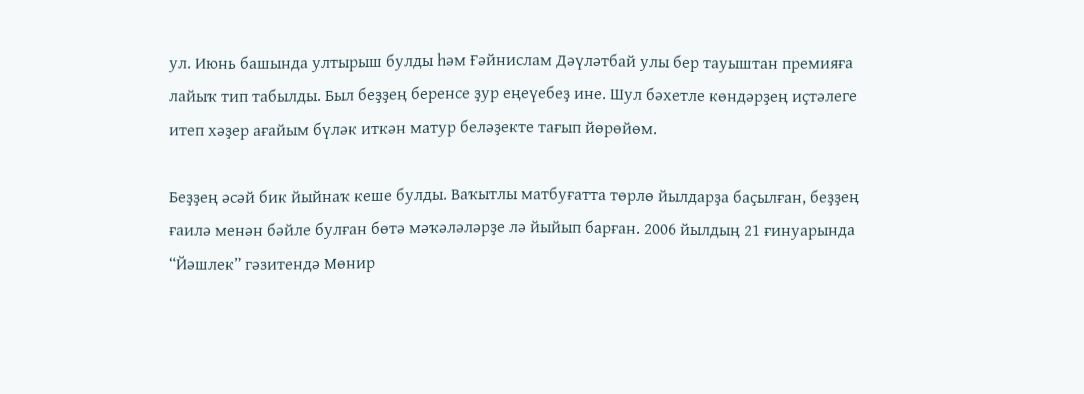ул. Июнь башында ултырыш булды һәм Ғәйнислам Дәүләтбай улы бер тауыштан премияға лайыҡ тип табылды. Был беҙҙең беренсе ҙур еңеүебеҙ ине. Шул бәхетле көндәрҙең иҫтәлеге итеп хәҙер ағайым бүләк иткән матур беләҙекте тағып йөрөйөм.

Беҙҙең әсәй бик йыйнаҡ кеше булды. Ваҡытлы матбуғатта төрлө йылдарҙа баҫылған, беҙҙең ғаилә менән бәйле булған бөтә мәҡәләләрҙе лә йыйып барған. 2006 йылдың 21 ғинуарында “Йәшлек” гәзитендә Мөнир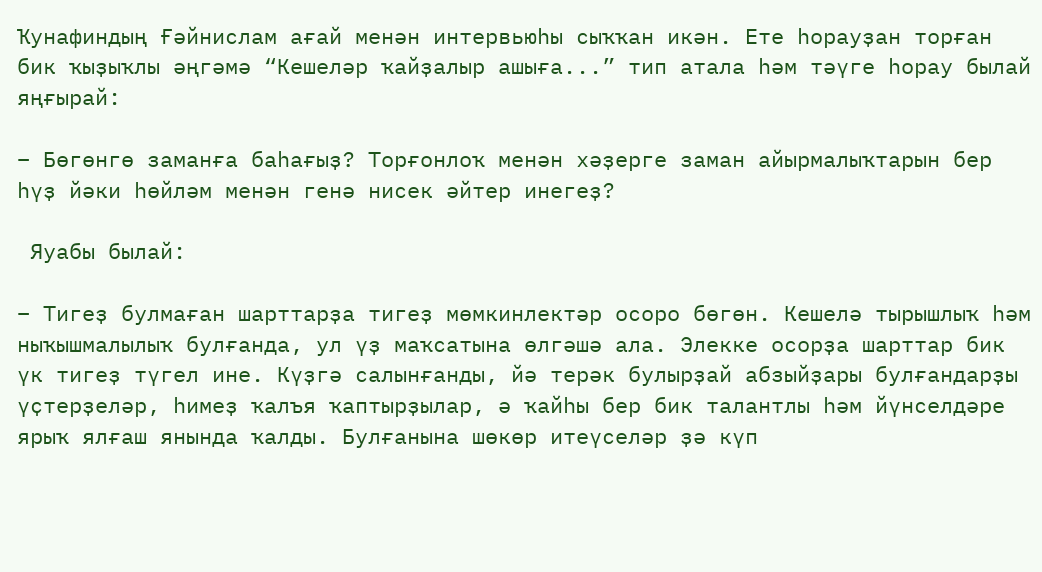Ҡунафиндың Ғәйнислам ағай менән интервьюһы сыҡҡан икән. Ете һорауҙан торған бик ҡыҙыҡлы әңгәмә “Кешеләр ҡайҙалыр ашыға...” тип атала һәм тәүге һорау былай яңғырай:

– Бөгөнгө заманға баһағыҙ? Торғонлоҡ менән хәҙерге заман айырмалыҡтарын бер һүҙ йәки һөйләм менән генә нисек әйтер инегеҙ?

 Яуабы былай:

– Тигеҙ булмаған шарттарҙа тигеҙ мөмкинлектәр осоро бөгөн. Кешелә тырышлыҡ һәм ныҡышмалылыҡ булғанда, ул үҙ маҡсатына өлгәшә ала. Элекке осорҙа шарттар бик үк тигеҙ түгел ине. Күҙгә салынғанды, йә терәк булырҙай абзыйҙары булғандарҙы үҫтерҙеләр, һимеҙ ҡалъя ҡаптырҙылар, ә ҡайһы бер бик талантлы һәм йүнселдәре ярыҡ ялғаш янында ҡалды. Булғанына шөкөр итеүселәр ҙә күп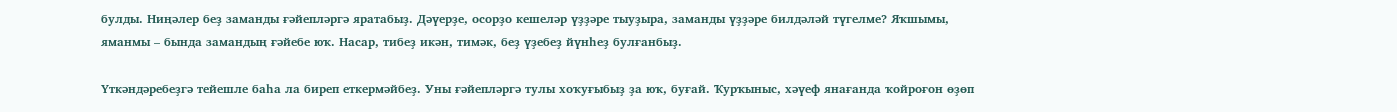булды. Ниңәлер беҙ заманды ғәйепләргә яратабыҙ. Дәүерҙе, осорҙо кешеләр үҙҙәре тыуҙыра, заманды үҙҙәре билдәләй түгелме? Яҡшымы, яманмы – бында замандың ғәйебе юҡ. Насар, тибеҙ икән, тимәк, беҙ үҙебеҙ йүнһеҙ булғанбыҙ.

Үткәндәребеҙгә тейешле баһа ла биреп еткермәйбеҙ. Уны ғәйепләргә тулы хоҡуғыбыҙ ҙа юҡ, буғай. Ҡурҡыныс, хәүеф янағанда ҡойроғон өҙөп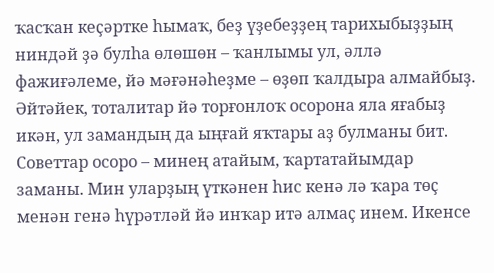ҡасҡан кеҫәртке һымаҡ, беҙ үҙебеҙҙең тарихыбыҙҙың ниндәй ҙә булһа өлөшөн – ҡанлымы ул, әллә фажиғәлеме, йә мәғәнәһеҙме – өҙөп ҡалдыра алмайбыҙ. Әйтәйек, тоталитар йә торғонлоҡ осорона яла яғабыҙ икән, ул замандың да ыңғай яҡтары аҙ булманы бит. Советтар осоро – минең атайым, ҡартатайымдар заманы. Мин уларҙың үткәнен һис кенә лә ҡара төҫ менән генә һүрәтләй йә инҡар итә алмаҫ инем. Икенсе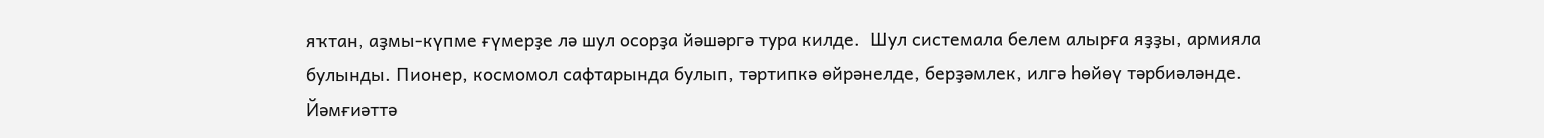яҡтан, аҙмы-күпме ғүмерҙе лә шул осорҙа йәшәргә тура килде.  Шул системала белем алырға яҙҙы, армияла булынды. Пионер, космомол сафтарында булып, тәртипкә өйрәнелде, берҙәмлек, илгә һөйөү тәрбиәләнде. Йәмғиәттә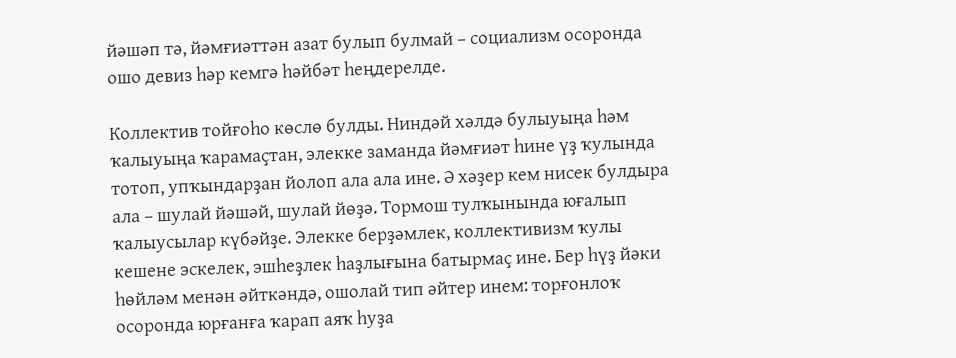йәшәп тә, йәмғиәттән азат булып булмай – социализм осоронда ошо девиз һәр кемгә һәйбәт һеңдерелде.

Коллектив тойғоһо көслө булды. Ниндәй хәлдә булыуыңа һәм ҡалыуыңа ҡарамаҫтан, элекке заманда йәмғиәт һине үҙ ҡулында тотоп, упҡындарҙан йолоп ала ала ине. Ә хәҙер кем нисек булдыра ала – шулай йәшәй, шулай йөҙә. Тормош тулҡынында юғалып ҡалыусылар күбәйҙе. Элекке берҙәмлек, коллективизм ҡулы кешене эскелек, эшһеҙлек һаҙлығына батырмаҫ ине. Бер һүҙ йәки һөйләм менән әйткәндә, ошолай тип әйтер инем: торғонлоҡ осоронда юрғанға ҡарап аяҡ һуҙа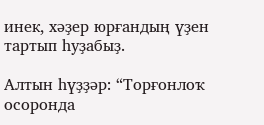инек, хәҙер юрғандың үҙен тартып һуҙабыҙ.

Алтын һүҙҙәр: “Торғонлоҡ осоронда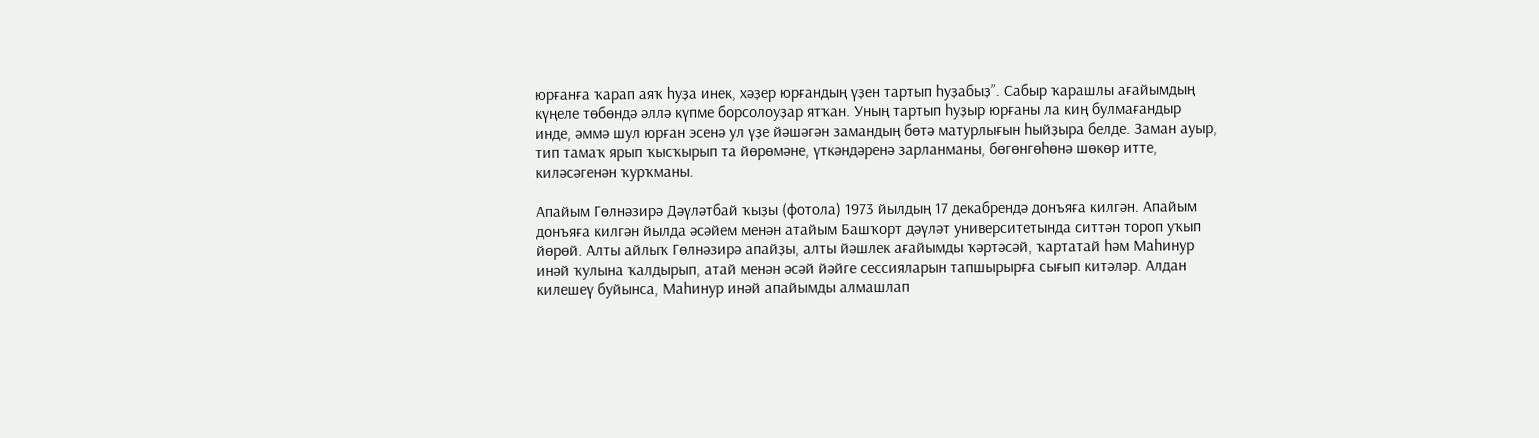юрғанға ҡарап аяҡ һуҙа инек, хәҙер юрғандың үҙен тартып һуҙабыҙ”. Сабыр ҡарашлы ағайымдың күңеле төбөндә әллә күпме борсолоуҙар ятҡан. Уның тартып һуҙыр юрғаны ла киң булмағандыр инде, әммә шул юрған эсенә ул үҙе йәшәгән замандың бөтә матурлығын һыйҙыра белде. Заман ауыр, тип тамаҡ ярып ҡысҡырып та йөрөмәне, үткәндәренә зарланманы, бөгөнгөһөнә шөкөр итте, киләсәгенән ҡурҡманы.

Апайым Гөлнәзирә Дәүләтбай ҡыҙы (фотола) 1973 йылдың 17 декабрендә донъяға килгән. Апайым донъяға килгән йылда әсәйем менән атайым Башҡорт дәүләт университетында ситтән тороп уҡып йөрөй. Алты айлыҡ Гөлнәзирә апайҙы, алты йәшлек ағайымды ҡәртәсәй, ҡартатай һәм Маһинур инәй ҡулына ҡалдырып, атай менән әсәй йәйге сессияларын тапшырырға сығып китәләр. Алдан килешеү буйынса, Маһинур инәй апайымды алмашлап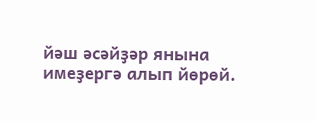йәш әсәйҙәр янына имеҙергә алып йөрөй.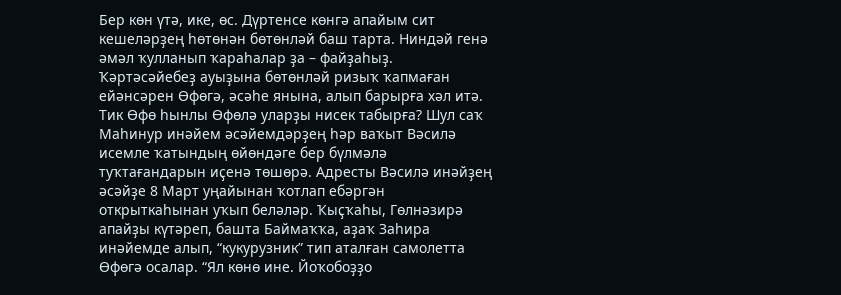Бер көн үтә, ике, өс. Дүртенсе көнгә апайым сит кешеләрҙең һөтөнән бөтөнләй баш тарта. Ниндәй генә әмәл ҡулланып ҡараһалар ҙа – файҙаһыҙ. Ҡәртәсәйебеҙ ауыҙына бөтөнләй ризыҡ ҡапмаған ейәнсәрен Өфөгә, әсәһе янына, алып барырға хәл итә. Тик Өфө һынлы Өфөлә уларҙы нисек табырға? Шул саҡ Маһинур инәйем әсәйемдәрҙең һәр ваҡыт Вәсилә исемле ҡатындың өйөндәге бер бүлмәлә туҡтағандарын иҫенә төшөрә. Адресты Вәсилә инәйҙең әсәйҙе 8 Март уңайынан ҡотлап ебәргән открыткаһынан уҡып беләләр. Ҡыҫҡаһы, Гөлнәзирә апайҙы күтәреп, башта Баймаҡҡа, аҙаҡ Заһира инәйемде алып, “кукурузник” тип аталған самолетта Өфөгә осалар. “Ял көнө ине. Йоҡобоҙҙо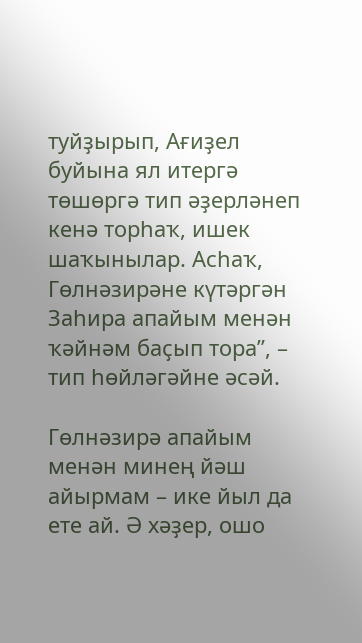туйҙырып, Ағиҙел буйына ял итергә төшөргә тип әҙерләнеп кенә торһаҡ, ишек шаҡынылар. Асһаҡ, Гөлнәзирәне күтәргән Заһира апайым менән ҡәйнәм баҫып тора”, – тип һөйләгәйне әсәй.

Гөлнәзирә апайым менән минең йәш айырмам – ике йыл да ете ай. Ә хәҙер, ошо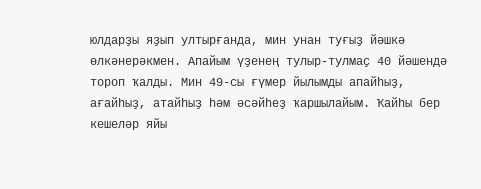юлдарҙы яҙып ултырғанда, мин унан туғыҙ йәшкә өлкәнерәкмен. Апайым үҙенең тулыр-тулмаҫ 40 йәшендә тороп ҡалды. Мин 49-сы ғүмер йылымды апайһыҙ, ағайһыҙ, атайһыҙ һәм әсәйһеҙ ҡаршылайым. Ҡайһы бер кешеләр яйы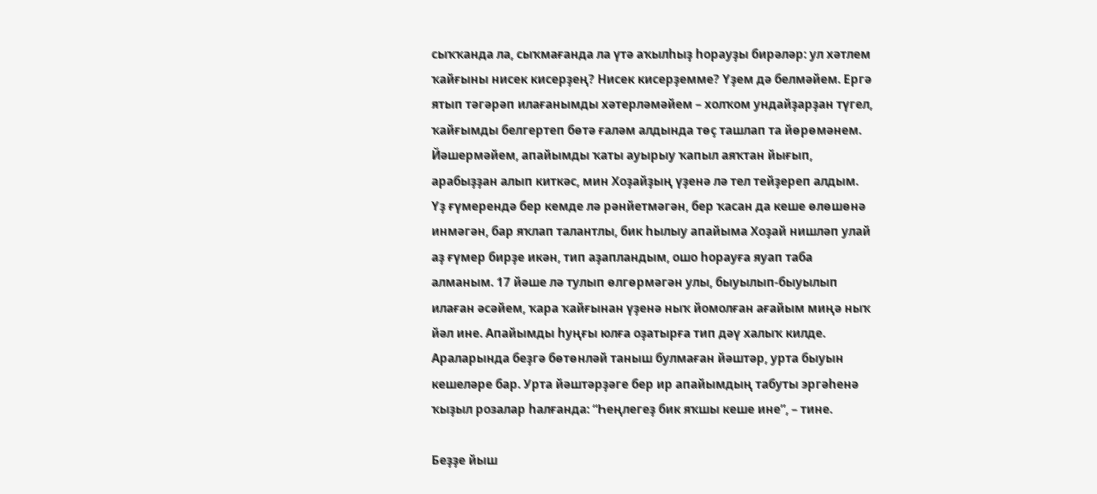сыҡҡанда ла, сыҡмағанда ла үтә аҡылһыҙ һорауҙы бирәләр: ул хәтлем ҡайғыны нисек кисерҙең? Нисек кисерҙемме? Үҙем дә белмәйем. Ергә ятып тәгәрәп илағанымды хәтерләмәйем – холҡом ундайҙарҙан түгел, ҡайғымды белгертеп бөтә ғаләм алдында төҫ ташлап та йөрөмәнем. Йәшермәйем, апайымды ҡаты ауырыу ҡапыл аяҡтан йығып, арабыҙҙан алып киткәс, мин Хоҙайҙың үҙенә лә тел тейҙереп алдым. Үҙ ғүмерендә бер кемде лә рәнйетмәгән, бер ҡасан да кеше өлөшөнә инмәгән, бар яҡлап талантлы, бик һылыу апайыма Хоҙай нишләп улай аҙ ғүмер бирҙе икән, тип аҙапландым, ошо һорауға яуап таба алманым. 17 йәше лә тулып өлгөрмәгән улы, быуылып-быуылып илаған әсәйем, ҡара ҡайғынан үҙенә ныҡ йомолған ағайым миңә ныҡ йәл ине. Апайымды һуңғы юлға оҙатырға тип дәү халыҡ килде. Араларында беҙгә бөтөнләй таныш булмаған йәштәр, урта быуын кешеләре бар. Урта йәштәрҙәге бер ир апайымдың табуты эргәһенә ҡыҙыл розалар һалғанда: “Һеңлегеҙ бик яҡшы кеше ине”, – тине.

Беҙҙе йыш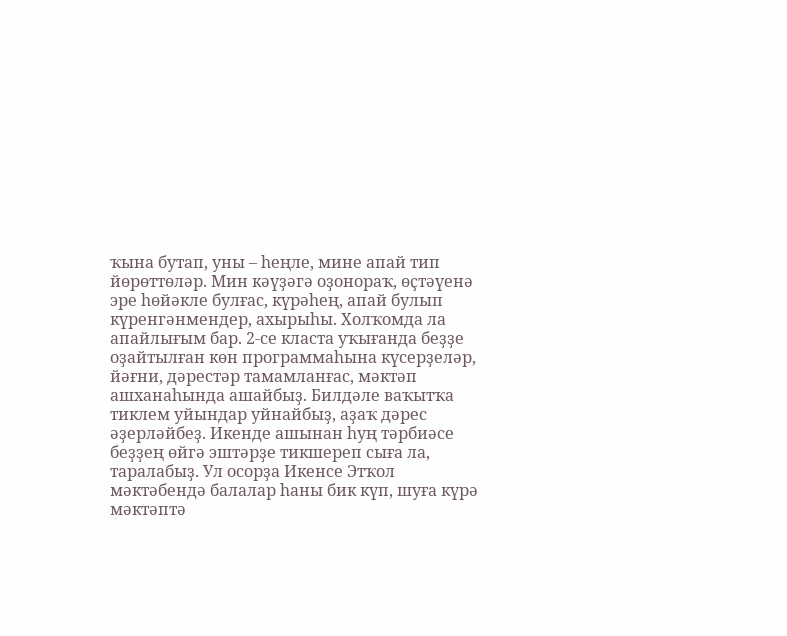ҡына бутап, уны – һеңле, мине апай тип йөрөттөләр. Мин кәүҙәгә оҙонораҡ, өҫтәүенә эре һөйәкле булғас, күрәһең, апай булып күренгәнмендер, ахырыһы. Холҡомда ла апайлығым бар. 2-се класта уҡығанда беҙҙе оҙайтылған көн программаһына күсерҙеләр, йәғни, дәрестәр тамамланғас, мәктәп ашханаһында ашайбыҙ. Билдәле ваҡытҡа тиклем уйындар уйнайбыҙ, аҙаҡ дәрес әҙерләйбеҙ. Икенде ашынан һуң тәрбиәсе беҙҙең өйгә эштәрҙе тикшереп сыға ла, таралабыҙ. Ул осорҙа Икенсе Этҡол мәктәбендә балалар һаны бик күп, шуға күрә мәктәптә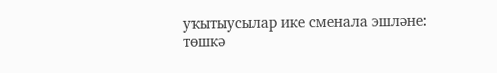уҡытыусылар ике сменала эшләне: төшкә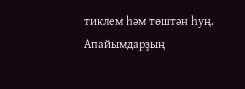тиклем һәм төштән һуң. Апайымдарҙың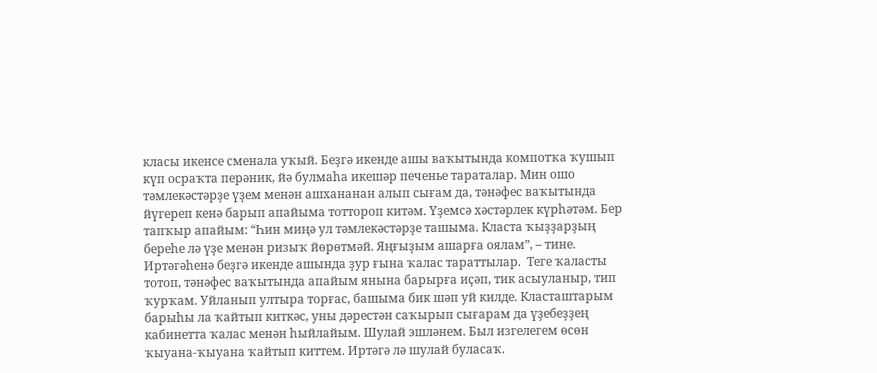класы икенсе сменала уҡый. Беҙгә икенде ашы ваҡытында компотҡа ҡушып күп осраҡта перәник, йә булмаһа икешәр печенье тараталар. Мин ошо тәмлекәстәрҙе үҙем менән ашхананан алып сығам да, тәнәфес ваҡытында йүгереп кенә барып апайыма тоттороп китәм. Үҙемсә хәстәрлек күрһәтәм. Бер тапҡыр апайым: “Һин миңә ул тәмлекәстәрҙе ташыма. Класта ҡыҙҙарҙың береһе лә үҙе менән ризыҡ йөрөтмәй. Яңғыҙым ашарға оялам”, – тине. Иртәгәһенә беҙгә икенде ашында ҙур ғына ҡалас тараттылар.  Теге ҡаласты тотоп, тәнәфес ваҡытында апайым янына барырға иҫәп, тик асыуланыр, тип ҡурҡам. Уйланып ултыра торғас, башыма бик шәп уй килде. Класташтарым барыһы ла ҡайтып киткәс, уны дәрестән саҡырып сығарам да үҙебеҙҙең кабинетта ҡалас менән һыйлайым. Шулай эшләнем. Был изгелегем өсөн ҡыуана-ҡыуана ҡайтып киттем. Иртәгә лә шулай буласаҡ.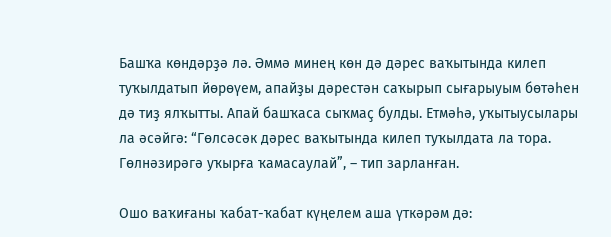Башҡа көндәрҙә лә. Әммә минең көн дә дәрес ваҡытында килеп туҡылдатып йөрөүем, апайҙы дәрестән саҡырып сығарыуым бөтәһен дә тиҙ ялҡытты. Апай башҡаса сыҡмаҫ булды. Етмәһә, уҡытыусылары ла әсәйгә: “Гөлсәсәк дәрес ваҡытында килеп туҡылдата ла тора. Гөлнәзирәгә уҡырға ҡамасаулай”, – тип зарланған.

Ошо ваҡиғаны ҡабат-ҡабат күңелем аша үткәрәм дә: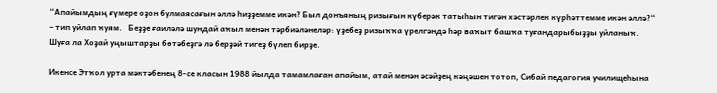“Апайымдың ғүмере оҙон булмаясағын әллә һиҙҙемме икән? Был донъяның ризығын күберәк татыһын тигән хәстәрлек күрһәттемме икән әллә?“ – тип уйлап ҡуям.   Беҙҙе ғаиләлә шундай аҡыл менән тәрбиәләнеләр: үҙебеҙ ризыҡҡа үрелгәндә һәр ваҡыт башҡа туғандарыбыҙҙы уйланыҡ. Шуға ла Хоҙай уңыштарҙы бөтәбеҙгә лә берҙәй тигеҙ бүлеп бирҙе.

Икенсе Этҡол урта мәктәбенең 8-се класын 1988 йылда тамамлаған апайым, атай менән әсәйҙең кәңәшен тотоп, Сибай педагогия училищеһына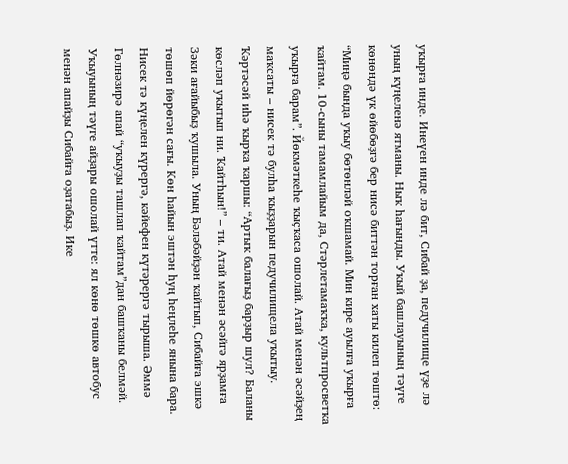уҡырға инде. Инеүен инде лә бит, Сибай ҙа, педучилище үҙе лә уның күңеленә ятманы. Ныҡ һағынды. Уҡый башлауының тәүге көнөндә үк өйөбөҙгә бер нисә биттән торған хаты килеп төштө: “Миңә бында уҡыу бөтөнләй оҡшамай. Мин кире ауылға уҡырға ҡайтам. 10-сыны тамамлайым да, Стәрлетамаҡҡа, культпросветҡа уҡырға барам”. Йөкмәткеһе ҡыҫҡаса ошолай. Атай менән әсәйҙең маҡсаты – нисек тә булһа ҡыҙҙарын педучилищела уҡытыу. Ҡәртәсәй иһә ҡырҡа ҡаршы: “Артыҡ балағыҙ барҙыр шул? Баланы көсләп уҡытып ни. Ҡайтһын!” – ти. Атай менән әсәйгә ярҙамға Зәки ағайыбыҙ ҡушыла. Уның Бәләбәйҙән ҡайтып, Сибайға эшкә төшөп йөрөгән сағы. Көн һайын эштән һуң һеңлеһе янына бара. Нисек тә күңелен күрергә, кәйефен күтәрергә тырыша. Әммә Гөлнәзирә апай “уҡыуҙы ташлап ҡайтам”дан башҡаны белмәй. Уҡыуының тәүге айҙары ошолай үтте: ял көнө төшкө автобус менән апайҙы Сибайға оҙатабыҙ. Ике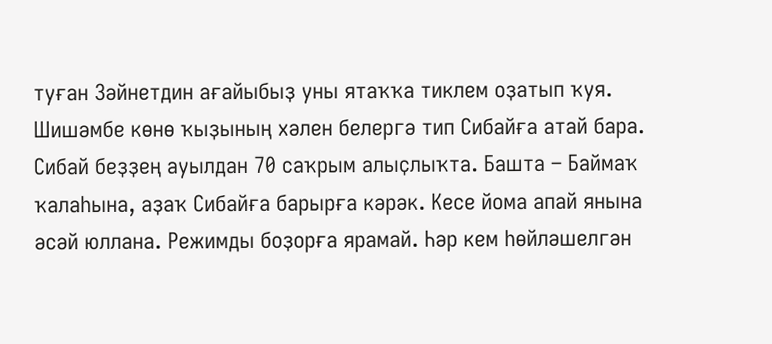туған Зәйнетдин ағайыбыҙ уны ятаҡҡа тиклем оҙатып ҡуя. Шишәмбе көнө ҡыҙының хәлен белергә тип Сибайға атай бара. Сибай беҙҙең ауылдан 70 саҡрым алыҫлыҡта. Башта – Баймаҡ ҡалаһына, аҙаҡ Сибайға барырға кәрәк. Кесе йома апай янына әсәй юллана. Режимды боҙорға ярамай. Һәр кем һөйләшелгән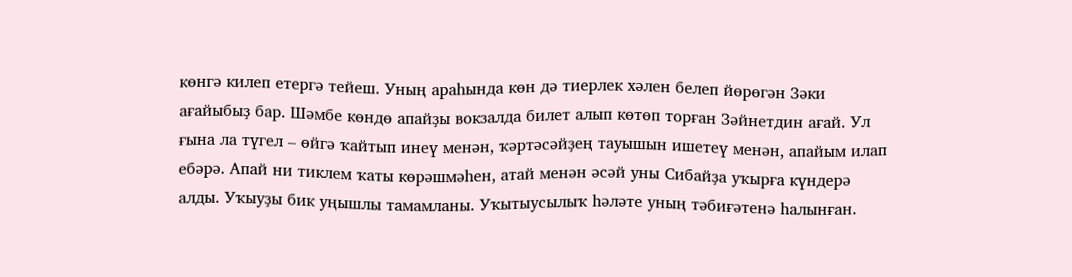көнгә килеп етергә тейеш. Уның араһында көн дә тиерлек хәлен белеп йөрөгән Зәки ағайыбыҙ бар. Шәмбе көндө апайҙы вокзалда билет алып көтөп торған Зәйнетдин ағай. Ул ғына ла түгел – өйгә ҡайтып инеү менән, ҡәртәсәйҙең тауышын ишетеү менән, апайым илап ебәрә. Апай ни тиклем ҡаты көрәшмәһен, атай менән әсәй уны Сибайҙа уҡырға күндерә алды. Уҡыуҙы бик уңышлы тамамланы. Уҡытыусылыҡ һәләте уның тәбиғәтенә һалынған.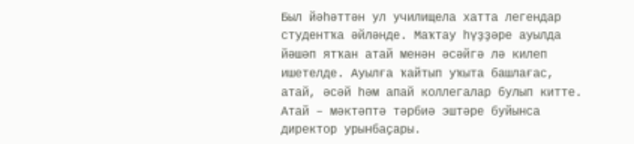Был йәһәттән ул училищела хатта легендар студентҡа әйләнде. Маҡтау һүҙҙәре ауылда йәшәп ятҡан атай менән әсәйгә лә килеп ишетелде. Ауылға ҡайтып уҡыта башлағас, атай, әсәй һәм апай коллегалар булып китте. Атай – мәктәптә тәрбиә эштәре буйынса директор урынбаҫары.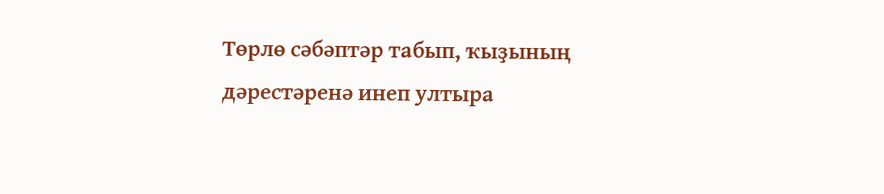Төрлө сәбәптәр табып, ҡыҙының дәрестәренә инеп ултыра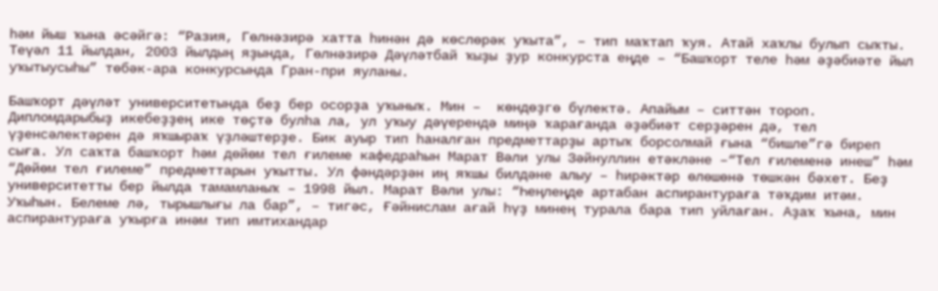һәм йыш ҡына әсәйгә: “Разия, Гөлнәзирә хатта һинән дә көслөрәк уҡыта”, – тип маҡтап ҡуя. Атай хаҡлы булып сыҡты. Теүәл 11 йылдан, 2003 йылдың яҙында, Гөлнәзирә Дәүләтбай ҡыҙы ҙур конкурста еңде – “Башҡорт теле һәм әҙәбиәте йыл уҡытыусыһы” төбәк-ара конкурсында Гран-при яуланы.

Башҡорт дәүләт университетында беҙ бер осорҙа уҡыныҡ. Мин –  көндөҙгө бүлектә. Апайым – ситтән тороп. Дипломдарыбыҙ икебеҙҙең ике төҫтә булһа ла, ул уҡыу дәүерендә миңә ҡарағанда әҙәбиәт серҙәрен дә, тел үҙенсәлектәрен дә яҡшыраҡ үҙләштерҙе. Бик ауыр тип һаналған предметтарҙы артыҡ борсолмай ғына “бишле”гә биреп сыға. Ул саҡта башҡорт һәм дөйөм тел ғилеме кафедраһын Марат Вәли улы Зәйнуллин етәкләне –“Тел ғилеменә инеш” һәм “Дөйөм тел ғилеме” предметтарын уҡытты. Ул фәндәрҙән иң яҡшы билдәне алыу – һирәктәр өлөшөнә төшкән бәхет. Беҙ университетты бер йылда тамамланыҡ – 1998 йыл. Марат Вәли улы: “Һеңлеңде артабан аспирантураға тәҡдим итәм. Уҡыһын. Белеме лә, тырышлығы ла бар”, – тигәс, Ғәйнислам ағай һүҙ минең турала бара тип уйлаған. Аҙаҡ ҡына, мин аспирантураға уҡырға инәм тип имтихандар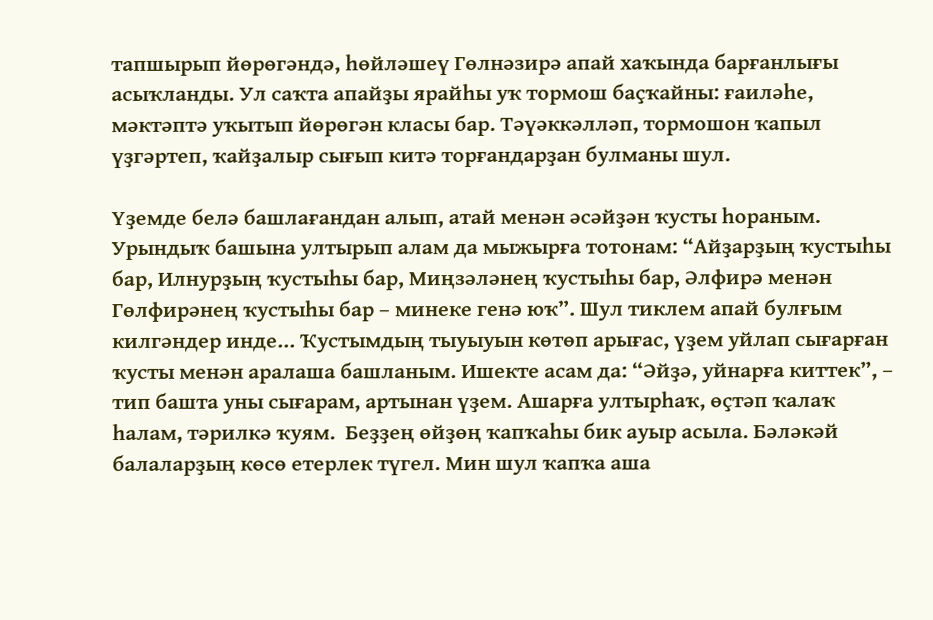тапшырып йөрөгәндә, һөйләшеү Гөлнәзирә апай хаҡында барғанлығы асыҡланды. Ул саҡта апайҙы ярайһы уҡ тормош баҫҡайны: ғаиләһе, мәктәптә уҡытып йөрөгән класы бар. Тәүәккәлләп, тормошон ҡапыл үҙгәртеп, ҡайҙалыр сығып китә торғандарҙан булманы шул.

Үҙемде белә башлағандан алып, атай менән әсәйҙән ҡусты һораным. Урындыҡ башына ултырып алам да мыжырға тотонам: “Айҙарҙың ҡустыһы бар, Илнурҙың ҡустыһы бар, Миңзәләнең ҡустыһы бар, Әлфирә менән Гөлфирәнең ҡустыһы бар – минеке генә юҡ”. Шул тиклем апай булғым килгәндер инде... Ҡустымдың тыуыуын көтөп арығас, үҙем уйлап сығарған ҡусты менән аралаша башланым. Ишекте асам да: “Әйҙә, уйнарға киттек”, – тип башта уны сығарам, артынан үҙем. Ашарға ултырһаҡ, өҫтәп ҡалаҡ һалам, тәрилкә ҡуям.  Беҙҙең өйҙөң ҡапҡаһы бик ауыр асыла. Бәләкәй балаларҙың көсө етерлек түгел. Мин шул ҡапҡа аша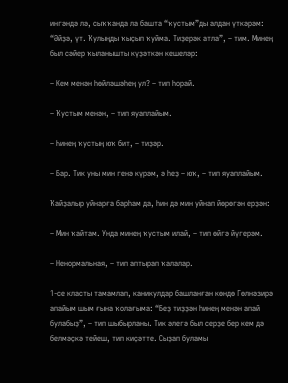ингәндә лә, сыҡҡанда ла башта “ҡустым”ды алдан үткәрәм: “Әйҙә, үт. Ҡулыңды ҡыҫып ҡуйма. Тиҙерәк атла”, – тим. Минең был сәйер ҡыланышты күҙәткән кешеләр:

– Кем менән һөйләшәһең ул? – тип һорай.

– Ҡустым менән, – тип яуаплайым.

– Һинең ҡустың юҡ бит, – тиҙәр.

– Бар. Тик уны мин генә күрәм, ә һеҙ – юҡ, – тип яуаплайым.

Ҡайҙалыр уйнарға барһам да, һин дә мин уйнап йөрөгән ерҙән:

– Мин ҡайтам. Унда минең ҡустым илай, – тип өйгә йүгерәм.

– Ненормальная, – тип аптырап ҡалалар.

1-се класты тамамлап, каникулдар башланған көндө Гөлнәзирә апайым шым ғына ҡолағыма: “Беҙ тиҙҙән һинең менән апай булабыҙ”, – тип шыбырланы. Тик әлегә был серҙе бер кем дә белмәҫкә тейеш, тип киҫәтте. Сыҙап буламы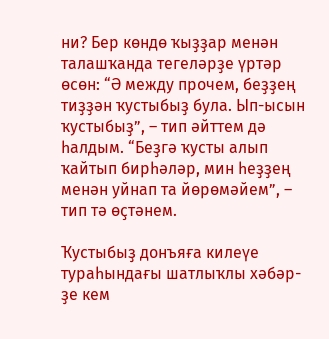ни? Бер көндө ҡыҙҙар менән талашҡанда тегеләрҙе үртәр өсөн: “Ә между прочем, беҙҙең тиҙҙән ҡустыбыҙ була. Ып-ысын ҡустыбыҙ”, – тип әйттем дә һалдым. “Беҙгә ҡусты алып ҡайтып бирһәләр, мин һеҙҙең менән уйнап та йөрөмәйем”, – тип тә өҫтәнем.

Ҡустыбыҙ донъяға килеүе тураһындағы шатлыҡлы хәбәр-ҙе кем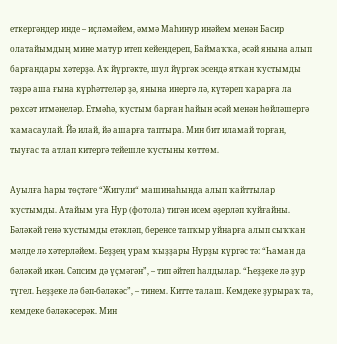еткергәндер инде – иҫләмәйем, әммә Маһинур инәйем менән Басир олатайымдың мине матур итеп кейендереп, Баймаҡҡа, әсәй янына алып барғандары хәтерҙә. Аҡ йүргәкте, шул йүргәк эсендә ятҡан ҡустымды тәҙрә аша ғына күрһәттеләр ҙә, янына инергә лә, күтәреп ҡарарға ла рөхсәт итмәнеләр. Етмәһә, ҡустым барған һайын әсәй менән һөйләшергә ҡамасаулай. Йә илай, йә ашарға таптыра. Мин бит иламай торған, тыуғас та атлап китергә тейешле ҡустыны көттөм.

Ауылға һары төҫтәге “Жигули“ машинаһында алып ҡайттылар ҡустымды. Атайым уға Нур (фотола) тигән исем әҙерләп ҡуйғайны. Бәләкәй генә ҡустымды етәкләп, беренсе тапҡыр уйнарға алып сыҡҡан мәлде лә хәтерләйем. Беҙҙең урам ҡыҙҙары Нурҙы күргәс тә: “Һаман да бәләкәй икән. Сәпсим дә үҫмәгән”, – тип әйтеп һалдылар. “Һеҙҙеке лә ҙур түгел. Һеҙҙеке лә бәп-бәләкәс”, – тинем. Китте талаш. Кемдеке ҙурыраҡ та, кемдеке бәләкәсерәк. Мин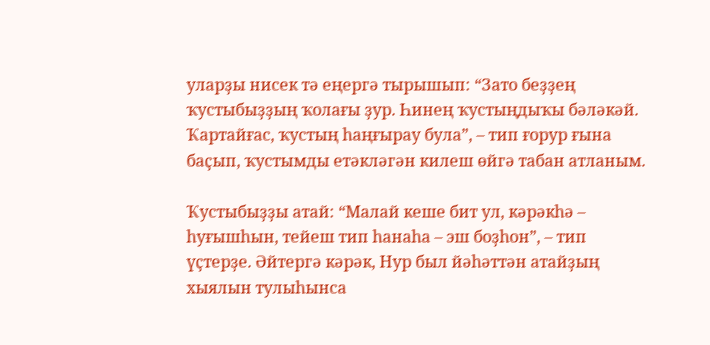уларҙы нисек тә еңергә тырышып: “Зато беҙҙең ҡустыбыҙҙың ҡолағы ҙур. Һинең ҡустыңдыҡы бәләкәй. Ҡартайғас, ҡустың һаңғырау була”, – тип ғорур ғына баҫып, ҡустымды етәкләгән килеш өйгә табан атланым.

Ҡустыбыҙҙы атай: “Малай кеше бит ул, кәрәкһә – һуғышһын, тейеш тип һанаһа – эш боҙһон”, – тип үҫтерҙе. Әйтергә кәрәк, Нур был йәһәттән атайҙың хыялын тулыһынса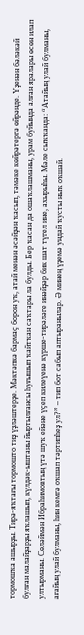тормошҡа ашырҙы. Тирә-яҡтағы тормошто тиҙ үҙләштерҙе. Мәктәпкә бармаҫ борон уҡ, атай менән әсәйҙән ҡасып, тәмәке көйрәтергә өйрәнде. Үҙенән бәләкәй булған малайҙарҙы яҡлашып, күлдәк-ыштаны йыртылғансы һуғышып ҡайтҡан саҡтары ла булды. Бер ҡасан да ошаҡлашманы, урам буйында алған яралары өсөн илап ултырманы. Сөләймән Ибраһимовтың үтә шуҡ ейәне үҫеп килеүенә күрше-тирәләге инәйҙәр бик шат түгел ине, ахырыһы. Мәле сыҡҡанда: “Атайың улай булманы, ағайың улай булманы, һин кемгә оҡшап тәртипһеҙ ул?” – тип бот сабып аптыранылар. Ә минең үҙемә ундай ҡусты ныҡ оҡшай.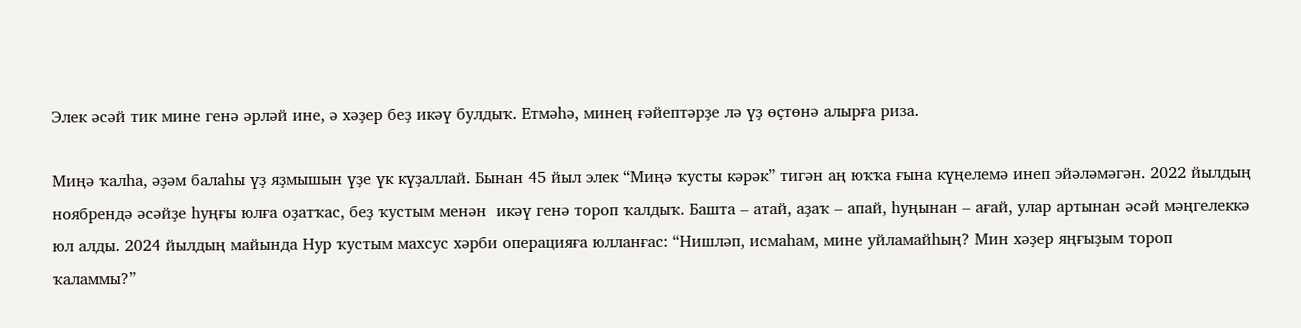Элек әсәй тик мине генә әрләй ине, ә хәҙер беҙ икәү булдыҡ. Етмәһә, минең ғәйептәрҙе лә үҙ өҫтөнә алырға риза.

Миңә ҡалһа, әҙәм балаһы үҙ яҙмышын үҙе үк күҙаллай. Бынан 45 йыл элек “Миңә ҡусты кәрәк” тигән аң юҡҡа ғына күңелемә инеп эйәләмәгән. 2022 йылдың ноябрендә әсәйҙе һуңғы юлға оҙатҡас, беҙ ҡустым менән  икәү генә тороп ҡалдыҡ. Башта – атай, аҙаҡ – апай, һуңынан – ағай, улар артынан әсәй мәңгелеккә юл алды. 2024 йылдың майында Нур ҡустым махсус хәрби операцияға юлланғас: “Нишләп, исмаһам, мине уйламайһың? Мин хәҙер яңғыҙым тороп ҡаламмы?”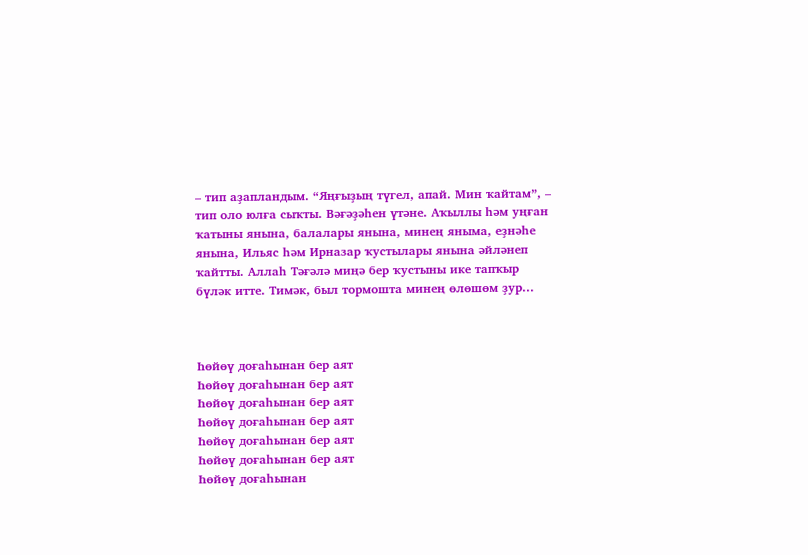– тип аҙапландым. “Яңғыҙың түгел, апай. Мин ҡайтам”, – тип оло юлға сыҡты. Вәғәҙәһен үтәне. Аҡыллы һәм уңған ҡатыны янына, балалары янына, минең яныма, еҙнәһе янына, Ильяс һәм Ирназар ҡустылары янына әйләнеп ҡайтты. Аллаһ Тәғәлә миңә бер ҡустыны ике тапҡыр бүләк итте. Тимәк, был тормошта минең өлөшөм ҙур...



Һөйөү доғаһынан бер аят
Һөйөү доғаһынан бер аят
Һөйөү доғаһынан бер аят
Һөйөү доғаһынан бер аят
Һөйөү доғаһынан бер аят
Һөйөү доғаһынан бер аят
Һөйөү доғаһынан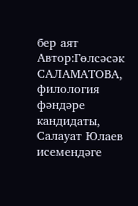бер аят
Автор:Гөлсәсәк САЛАМАТОВА, филология фәндәре кандидаты, Салауат Юлаев исемендәге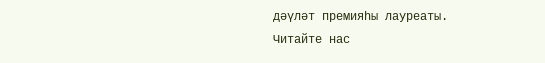дәүләт премияһы лауреаты.
Читайте нас